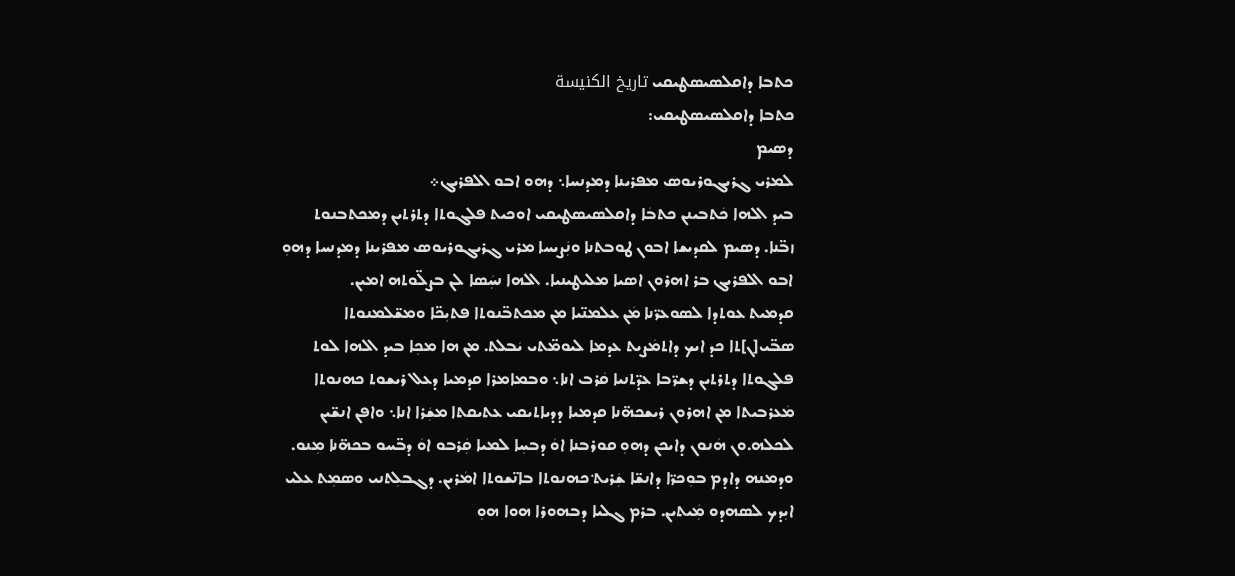ܟܬܒܐ ܕܐܩܠܣܝܣܛܝܩܝ تاريخ الكنيسة
ܟܬܒܐ ܕܐܩܠܣܝܣܛܝܩܝ:
ܕܣܝܡ
ܠܡܪܝ ܓܪܝܓܘܪܝܘܣ ܡܦܪܝܢܐ ܕܡܕܢܚܐ܆ ܕܗܘ ܐܒܘ ܐܠܦܪܝܓ܀
ܒܝܕ ܐܠܗܐ ܟܿܬܒܝܢܢ ܟܬܒܿܐ ܕܐܩܠܣܝܣܛܝܩܝ ܐܘܟܝܬ ܦܠܓܘܬܐ ܕܬܪܬܝܢ ܕܡܟܬܒܢܘܬ ܙܒ̈ܢܐ. ܕܣܝܡ ܠܩܕܝܫܐ ܐܒܘܢ ܛܘܒܬܢܐ ܘܢܲܨܝܚܐ ܡܪܝ ܓܪܝܓܘܪܝܘܣ ܡܦܪܝܢܐ ܕܡܕܢܚܐ ܕܗܘܼ ܐܒܘ ܐܠܦܪܝܓ ܒܪ ܐܗܪܘܢ ܐܣܝܐ ܡܠܝܛܝܢܝܐ. ܐܠܗܐ ܢܚܲܣܐ ܠܢ ܒܨܠ̈ܘܬܗ ܐܡܝܢ.
ܩܕܡܝܬ ܥܘܬܕܐ ܠܣܘܥܪ̈ܢܐ ܡܿܢ ܥܠܡܢ̈ܝܐ ܡܢ ܡܟܬܒ̈ܢܘܬܐ ܦܬܝܼܟ̈ܐ ܘܡܫ̈ܠܡܢܘܬܐ ܣܒ̈ܝ[ܢ]ܬܐ ܟܕ ܐܝܟ ܕܐܬܡܿܨܝܬ ܥܕܡܐ ܠܝܘܡ̈ܬܝ ܝܿܒܠܬ. ܡܢ ܗܐ ܡܟܼܐ ܒܝܕ ܐܠܗܐ ܠܘܬ ܦܠܓܘܬܐ ܕܬܪܬܝܢ ܕܫܪ̈ܒܐ ܥܕ̈ܬܢܝܐ ܩܿܪܒ ܐܢܐ܆ ܘܒܡܐܡܪܐ ܩܕܡܝܐ ܕܥܠ ܪܝܫܘܬ ܟܗܢܘܬܐ ܡܿܥܪܒܝܬܐ ܡܢ ܐܗܪܘܢ ܪܝܫܟܗ̈ܢܐ ܩܕܡܝܐ ܕܕܝܐܬܝܩܝ ܥܬܝܩܬܐ ܡܫܲܪܐ ܐܢܐ܆ ܘܐܦܢ ܐܢܫ̈ܝܢ ܠܟܠܗ.ܘܢ ܗܿܢܘܢ ܕܐܝܟܢ ܕܗܘܼ ܩܘܪܒܢܐ ܐܘܿ ܕܒܚܼܐ ܠܡܝܐ ܩܲܪܒܘ ܐܘܿ ܕܒ̈ܚܘ ܒܟܗ̈ܢܐ ܡܼܢܘ. ܘܕܡܢܗ ܕܐܕܡ ܒܘܼܟܪ̈ܐ ܕܐܢܫ̈ܐ ܫܲܪܝܬ݀ ܟܗܢܘܬܐ ܒܐܢ̈ܫܘܬܐ ܐܡܿܪܝܢ. ܕܓܒܠܼܬܢܝ ܘܣܡܼܬ ܥܠܝ ܐܝܼܕܟ ܠܣܗܕܘ ܡܲܝܬܝܢ. ܒܪܡ ܓܠܝܐ ܕܒܗܘܪܐ ܗܘܐ ܗܘܼ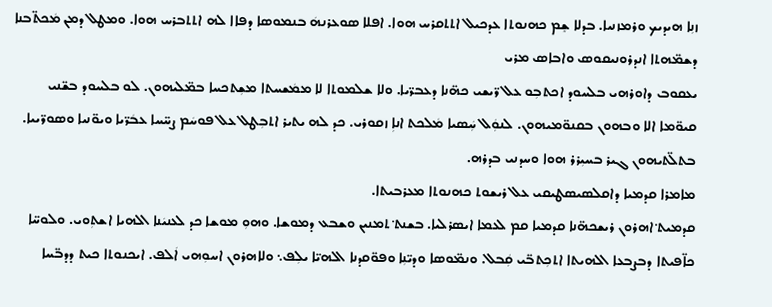ܙܢܼܐ ܗܝܕܝܟ ܘܪܡܙܢܝܐ. ܒܕܠܐ ܫܸܡ ܟܗܢܘܬܐ ܥܕܟܝܠ ܐܬܬܩܪܚ ܗܘܐ. ܐܦܠܐ ܣܘܥܪܢܗܿ ܒܢܡܘܣܐ ܕܦܐܐ ܠܗ ܐܬܬܒܪܚ ܗܘܐ. ܘܡܛܠ ܕܡܢ ܡܿܟܬ̈ܒܢܐ ܕܫܡ̈ܗܬܐ ܐܢܕܪܘܢܝܩܘܣ ܘܐܒܐܣ ܡܪܝ
ܝܥܩܘܒ ܕܐܘܪܗܝ ܒܠܚܘܕ ܐܟܬܒܼܘ ܥܠ ܪ̈ܝܫܝ ܟܗ̈ܢܐ ܕܥܒܪ̈ܝܐ. ܘܠܐ ܫܠܡܘܬܐ ܠܐ ܡܡܿܫܚܬܐ ܡܫܼܬܟܚܐ ܒܡ̈ܠܝܗܘܢ. ܠܘ ܒܠܚܘܕ ܒܫ̈ܢܝ ܩܝܘ̈ܡܐ ܐܠܐ ܘܒܗܘܢ ܒܩܢܘ̈ܡܝܗܘܢ. ܠܢܘܲܠ ܚܲܣܝܐ ܡܿܠܟܬ ܐܢܐܼ ܙܩܘܪܝ. ܟܕ ܠܗ ܝܬܝܪ ܐܬܒܼܛܠ ܥܠ ܦܘܚܿܡ ܨܚ̈ܚܐ ܥܒܿܪ̈ܝܐ ܘܝܘ̈ܢܝܐ ܘܣܘܪ̈ܝܝܐ. ܒܬܠ̈ܬܝܗܘܢ ܓܝܪ ܒܚܝܼܪܪ ܗܘܐ ܘܚܕܢܝ ܒܕܪܗ.
ܡܐܡܪܐ ܩܕܡܝܐ ܕܐܩܠܣܝܣܛܝܩܝ ܥܠ ܪܝܫܘܬ ܟܗܢܘܬܐ ܡܥܪܒܝܬܐ.
ܩܕܡܝܬ݀ ܐܗܪܘܢ ܪܝܫܟܗ̈ܢܐ ܩܕܡܝܐ ܩܡ ܠܥܡܐ ܐܝܣܪܠܝܐ. ܒܫܢܬ݀ ܬܡܢܝܢ ܘܫܒܥ ܕܡܘܫܐ. ܘܗܘܼ ܡܘܫܐ ܟܕ ܠܥܢܝܿܢܐ ܐܠܗܝܐ ܐܫܬܼܘܝ. ܘܠܘܚ̈ܐ ܟܐ̈ܦܝܬܐ ܕܒܨܒܥܐ ܐܠܗܝܬܐ ܐܬܟܼܬܒ̈ܝ ܩܲܒܠ. ܘܢܡ̈ܘܣܐ ܘܕܝ̈ܢܼܐ ܘܦܘ̈ܩܕܢܐ ܐܠܗܝ̈ܐ ܝܠܼܦ܆ ܘܠܐܗܪܘܢ ܐܚܘܼܗܝ ܐܿܠܦ. ܐܝܟܢܘܬܐ ܟܝܬ ܕܕܒ̈ܚܐ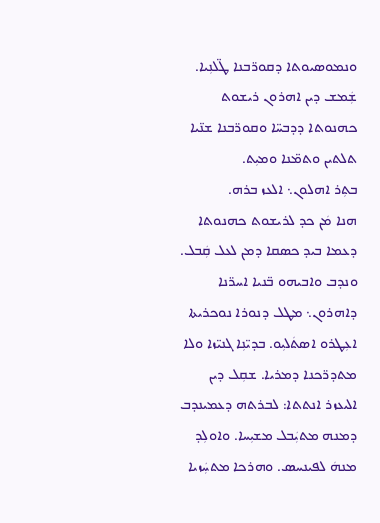ܘܢܡܘܣܝܘܬܐ ܕܩܘܪ̈ܒܢܐ ܛ̈ܠܢܼܝܐ. ܫܲܡܫ ܕܝܢ ܐܗܪܘܢ ܪܝܫܘܬ ܟܗܢܘܬܐ ܕܕܒܚ̈ܐ ܘܩܘܪ̈ܒܢܐ ܫܢ̈ܝܐ ܬܠܬܝܢ ܘܬܡ̈ܢܐ ܘܡܝܼܬ.
ܒܬܼܪ ܐܗܠܘܢ܆ ܐܠܥܙ ܒܪܗ.
ܗܢܐ ܡܿܢ ܟܕ ܠܪܝܫܘܬ ܟܗܢܘܬܐ ܕܥܡܐ ܒܝܕ ܟܣܩܐ ܕܡܢ ܠܥܠ ܩܲܒܠ. ܘܢܕܒ ܘܐܒܝܗܘ ܒ̈ܢܝܐ ܐܚܪ̈ܢܐ ܕܐܗܪܘܢ܆ ܡܛܠ ܕܢܘܪܐ ܢܘܟܪܝܬܐ ܐܥܼܛܪܘ ܐܣܬܿܠܝܼܘ. ܒܕܝ̈ܢܼܐ ܓܢܝ̈ܙܐ ܘܠܐ ܡܬܕܪ̈ܟܢܐ ܕܡܪܝܐ. ܫܩܼܠ ܕܝܢ ܐܠܝܥܙܪ ܐܢܬܬܐ: ܠܒܪܬܗ ܕܥܡܝܢܕܒ ܕܡܢܗ ܡܬܝܲܒܠ ܡܫܝܼܚܐ. ܘܐܘܠܼܕ ܡܢܗܿ ܠܦܝܢܚܣ. ܘܗܪܟܐ ܡܬܚܲܙܝܐ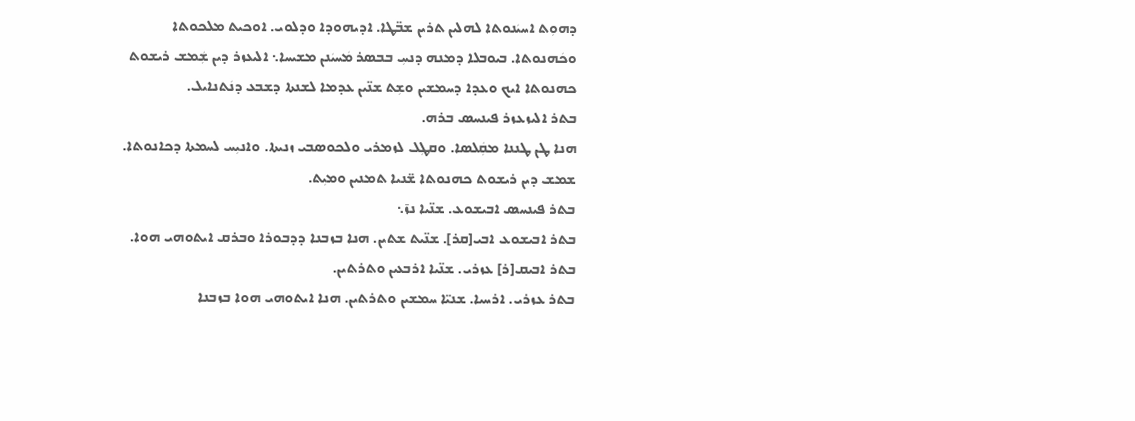ܕܗܘܼܬ ܐܚܝܿܢܘܬܐ ܠܗܠܝܢ ܬܪܝܢ ܫܒ̈ܛܐ. ܐܕܝܗܘܕܐ ܘܕܠܘܝ. ܐܘܟܝܬ ܡܠܟܘܬܐ ܘܟܿܗܢܘܬܐ. ܒܝܘܒܠܐ ܕܡܢܗ ܕܢܚܼ ܒܒܣܪ ܡܿܚܝܿܢܢ ܡܫܝܚܐ܆ ܐܠܝܥܙܪ ܕܝܢ ܫܲܡܫ ܪܝܫܘܬ ܟܗܢܘܬܐ ܐܝܟ ܘܥܕܐ ܕܚܡܫܝܢ ܘܫܼܬ ܫܢ̈ܝܢ ܥܕܡܐ ܠܫܢܬܐ ܕܫܒܥ ܕܢܿܬܢܐܝܠ.
ܒܬܪ ܐܠܝܙܥܙܪ ܦܝܢܚܣ ܒܪܗ.
ܗܢܐ ܛܢ ܛܢܢܐ ܡܩܲܠܣܐ. ܘܩܛܼܠ ܠܙܡܪܝ ܘܠܟܘܣܒܝ ܙܢܝܬܐ. ܘܐܢܝܼܚ ܠܚܡܬܐ ܕܟܐܢܘܬܐ. ܫܡܫ ܕܝܢ ܪܝܫܘܬ ܟܗܢܘܬܐ ܫ̈ܢܝܐ ܬܡܢܝܢ ܘܡܝܼܬ.
ܒܬܪ ܦܝܢܚܣ ܐܒܝܫܘܥ. ܫܢ̈ܝܐ ܢܙ̄܆
ܒܬܪ ܐܒܝܫܘܥ ܐܒܝ[ܩܪ]. ܫܢ̈ܝܬ ܫܬܝܢ. ܗܢܐ ܒܙܒܢܐ ܕܕܒܘܪܐ ܘܒܪܩ ܐܝܬܘܗܝ ܗܘܐ.
ܒܬܪ ܐܒܝܩ[ܪ] ܥܙܪܝ. ܫܢ̈ܝܐ ܐܪܒܥܝܢ ܘܬܪܬܝܢ.
ܒܬܪ ܥܙܪܝ. ܐܪܚܝܐ. ܫܢܝ̈ܐ ܚܡܫܝܢ ܘܬܪܬܝܢ. ܗܢܐ ܐܝܬܘܗܝ ܗܘܐ ܒܙܒܢܐ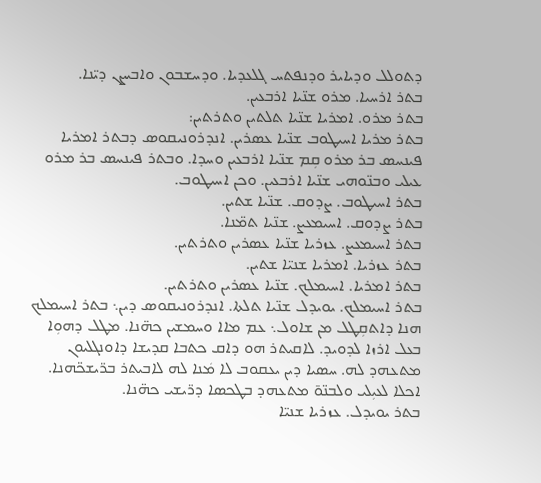ܕܬܘܠܠ ܘܕܝܐܝܪ ܘܕܢܦܬܚ ܓܠܥܕܝܐ. ܘܕܚܫܒܘܢ ܘܐܒܝܨܢ ܕܝ̈ܢܐ.
ܒܬܪ ܐܪܚܝܐ. ܡܪܘ ܫܢ̈ܝܐ ܐܪܒܥܝܢ.
ܒܬܪ ܡܪܘ. ܐܡܪܝܐ ܫܢ̈ܝܐ ܬܠܬܝܢ ܘܬܪܬܝܢ:
ܒܬܪ ܡܪܝܐ ܐܚܝܛܘܒ ܫܢ̈ܝܐ ܥܣܪܝܢ. ܐܢܕܪܘܢܝܩܘܣ ܕܒܬܪ ܐܡܪܝܐ ܦܝܢܚܣ ܒܪ ܡܪܘ ܩܼܡ ܫܢ̈ܝܐ ܐܪܒܥܝܢ ܘܚܕܐ. ܘܒܬܪ ܦܝܢܚܣ ܒܪ ܡܪܘ ܥܝܠܝ ܘܒܢ̈ܘܗܝ ܫܢ̈ܝܐ ܐܪܒܥܝܢ. ܘܟܢ ܐܚܝܛܘܒ.
ܒܬܪ ܐܚܝܛܘܒ. ܨܕܘܩ. ܫܢ̈ܝܐ ܫܬܝܢ.
ܒܬܪ ܨܕܘܩ. ܐܚܝܡܥܨ. ܫܢ̈ܝܐ ܬܡ̈ܢܐ.
ܒܬܪ ܐܚܝܡܥܨ. ܥܙܪܝܐ ܫܢ̈ܝܐ ܥܣܪܝܢ ܘܬܪܬܝܢ.
ܒܬܪ ܥܙܪܝܐ. ܐܡܪܝܐ ܫܢܝ̈ܐ ܫܬܝܢ.
ܒܬܪ ܐܡܪܝܐ. ܐܚܝܡܠܟ. ܫܢ̈ܝܐ ܥܣܪܝܢ ܘܬܪܬܝܢ.
ܒܬܪ ܐܚܝܡܠܟ. ܝܘܝܕܠ ܫܢ̈ܝܐ ܬܠܬܐ. ܐܢܕܪܘܢܝܩܘܣ ܕܝܢ܆ ܒܬܪ ܐܚܝܡܠܟ ܗܢܐ ܕܐܬܩܼܛܠ ܡܢ ܫܐܘܠ܆ ܥܡ ܡܐܐ ܘܚܡܫܝܢ ܟܗ̈ܢܐ. ܡܛܠ ܕܗܘܼܐ ܒܥܠ ܐܪܙܐ ܠܕܘܝܕ. ܠܐܩܝܬܪ ܗܘ ܕܐܩ ܟܬܒܐ ܩܕܝܫܐ ܕܐܘܢܓܠܝܘܢ ܡܬܥܗܕ ܠܗ. ܚܣܝܐ ܕܝܢ ܝܥܩܘܒ ܠܐ ܡܿܢܐ ܠܗ ܠܐܒܝܬܪ ܒܪ̈ܝܫܟ̈ܗܢܐ. ܐܟܠܐ ܠܥܝܼܠܝ ܘܠܒܢ̈ܘ̄ ܡܬܥܗܕ ܒܛܟܣܐ ܕܪ̈ܝܫܝ ܟܗ̈ܢܐ.
ܒܬܪ ܝܘܝܕܠ. ܥܙܪܝܐ ܫܢܝ̈ܐ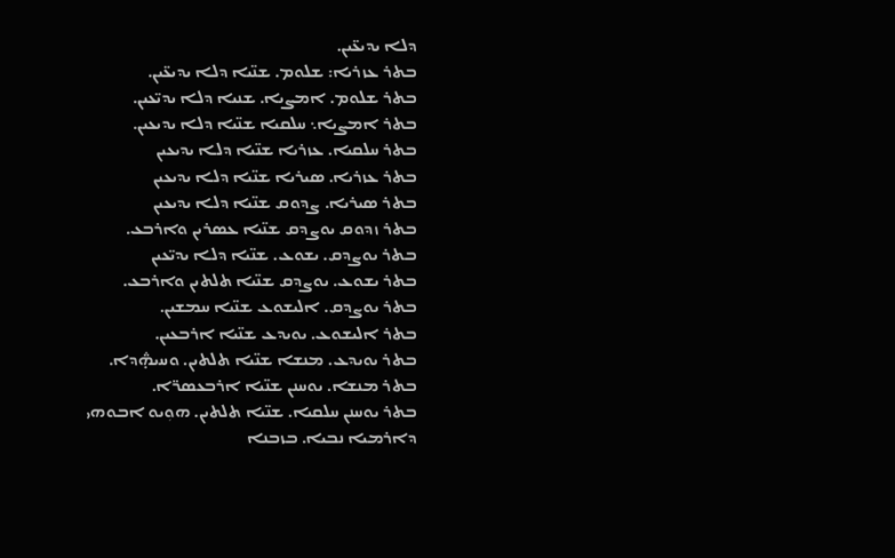ܕܠܐ ܝܕܝܥ̈ܝܢ.
ܒܬܪ ܥܙܪܝܐ: ܫܠܘܡ. ܫܢ̈ܝܐ ܕܠܐ ܝܕܝܥ̈ܝܢ.
ܒܬܪ ܫܠܘܡ. ܐܡܨܝܐ. ܫܢܝܐ ܕܠܐ ܝܕܝ̈ܥܝܢ.
ܒܬܪ ܐܡܨܝܐ܆ ܚܠܩܝܐ ܫܢ̈ܝܐ ܕܠܐ ܝܕܝܥܝܢ.
ܒܬܪ ܚܠܩܝܐ. ܥܙܪܝܐ ܫܢ̈ܝܐ ܕܠܐ ܝܕܝܥܝܢ
ܒܬܪ ܥܙܪܝܐ. ܣܝܪܝܐ ܫܢ̈ܝܐ ܕܠܐ ܝܕܝܥܝܢ
ܒܬܪ ܣܝܪܝܐ. ܨܕܘܩ ܫܢ̈ܝܐ ܕܠܐ ܝܕܝܥܝܢ
ܒܬܪ ܙܕܘܩ ܝܘܨܕܩ ܫܢ̈ܝܐ ܥܣܪܝܢ ܘܐܪܒܥ.
ܒܬܪ ܝܘܨܕܩ. ܝܫܘܥ. ܫܢ̈ܝܐ ܕܠܐ ܝܕܝ̈ܥܝܢ
ܒܬܪ ܝܫܘܥ. ܝܘܨܕܩ ܫܢ̈ܝܐ ܬܠܬܝܢ ܘܐܪܒܥ.
ܒܬܪ ܝܘܨܕܩ. ܐܠܝܫܘܥ ܫܢ̈ܝܐ ܚܡܫܝܢ.
ܒܬܪ ܐܠܝܫܘܥ. ܝܘܝܕܥ ܫܢ̈ܝܐ ܐܪܒܥܝܢ.
ܒܬܪ ܝܘܝܕܥ. ܡܢܫܐ ܫܢ̈ܝܐ ܬܠܬܝܢ. ܘܚܞܕܐ.
ܒܬܪ ܡܢܫܐ. ܝܘܚܢܢ ܫܢ̈ܝܐ ܐܪܒܥܣܪ̈ܐ.
ܒܬܪ ܝܘܚܢܢ ܚܠܩܝܐ. ܫܢ̈ܝܐ ܬܠܬܝܢ. ܗܘܼܝܘ ܐܒܘܗܝ ܕܐܪܡܝܐ ܢܒܝܐ. ܒܙܒܢܐ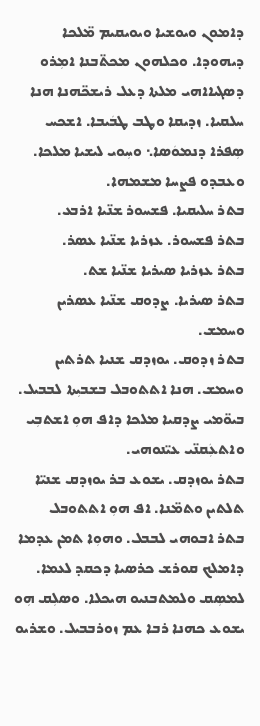ܕܐܡܘܢ ܘܝܘܫܝܐ ܘܝܘܝܩܝܡ ܡ̈ܠܟܐ ܕܝܗܘܕܐ. ܘܟܠܗܘܢ ܡܟܬ̈ܒܢܐ ܐܡܼܪܘ ܕܣܓܝܐܐܗܝ ܡܠܬܐ ܕܥܠ ܪܝܫܟ̈ܗܢܐ ܗܢܐ ܚܠܩܝܐ. ܙܕܝܩܐ ܘܛܒ ܛܒܿܝܒܐ. ܐܫܟܚ ܣܼܦܪܐ ܕܢܡܘܿܣܐ܆ ܘܚܼܘܝ ܠܝܫܝܐ ܡܠܟܐ. ܘܥܒܕܘ ܦܨܚܐ ܡܫܡܗܐ.
ܒܬܪ ܚܠܝܩܝܐ. ܦܫܚܘܪ ܫܢ̈ܝܐ ܐܪܒܥ.
ܒܬܪ ܦܫܚܘܪ. ܥܙܪܝܐ ܫܢ̈ܝܐ ܥܣܪ.
ܒܬܪ ܥܙܪܝܐ ܣܝܪܝܐ ܫܢ̈ܝܐ ܫܬ.
ܒܬܪ ܣܝܪܝܐ. ܨܕܘܩ ܫܢ̈ܝܐ ܥܣܪܝܢ ܘܚܡܫ.
ܒܬܪ ܙܕܘܩ. ܝܘܙܕܩ ܫܢܝܐ ܬܪܬܝܢ ܘܚܡܫ. ܗܢܐ ܐܬܬܘܒܠ ܒܫܒܝܼܬܐ ܠܒܒܝܠ. ܒܝܘ̈ܡܝ ܨܕܩܝܐ ܡܠܟܐ ܕܐܦ ܗܘܼ ܐܫܬܒܼܝ ܘܐܬܥܲܩܢ̈ܝ ܥܝ̈ܢܘܗܝ.
ܒܬܪ ܝܘܙܕܩ. ܝܫܘܥ ܒܪ ܝܘܙܕܩ ܫܢܝ̈ܐ ܬܠܬܝܢ ܘܬܡ̈ܢܐ. ܐܦ ܗܘܼ ܐܬܬܘܒܠ
ܒܬܪ ܐܒܘܗܝ ܠܒܒܠ. ܘܗܘܼܐ ܬܡܢ ܥܕܡܐ ܕܐܡܠܟ ܩܘܪܫ ܟܪܣܝܐ ܕܟܩܕ ܠܥܡܐ. ܠܡܣܼܩ ܘܠܡܬܒܢܝܘ ܗܝܟܠܐ. ܘܣܠܼܩ ܗܼܘ ܝܫܘܥ ܟܗܢܐ ܪܒܐ ܥܡ ܙܘܪܒܒܝܠ. ܘܫܪܝܘ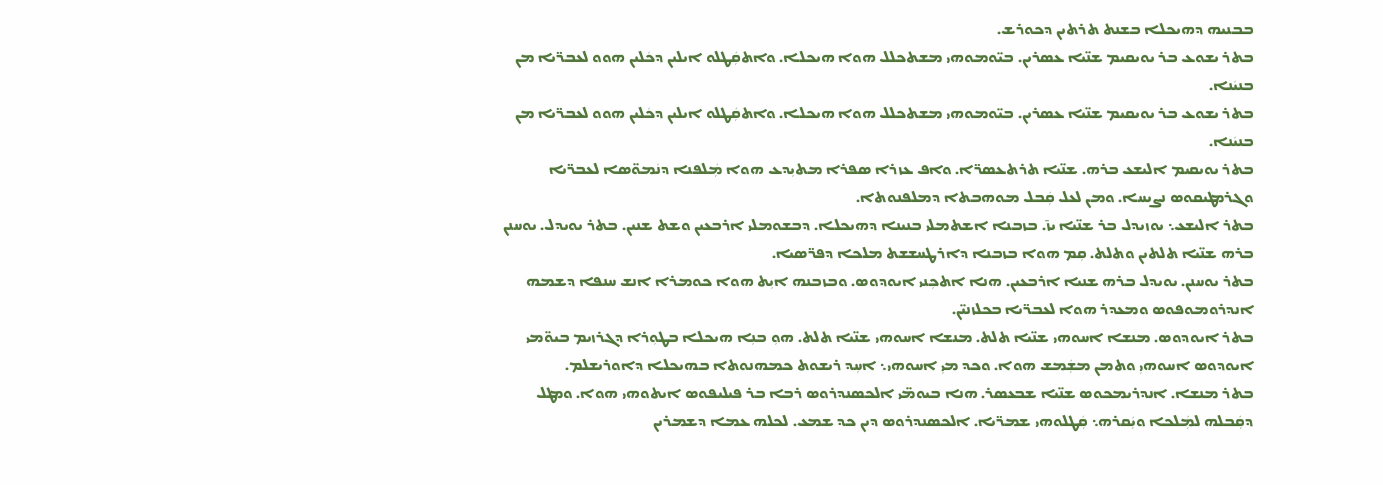ܒܒܢܝܗ ܕܗܝܟܠܐ ܒܫܢܬ ܬܪܬܝܢ ܕܟܘܪܫ.
ܒܬܪ ܝܫܘܥ ܒܪ ܝܘܝܩܝܡ ܫܢ̈ܝܐ ܥܣܪܝܢ. ܒܝ̈ܘܡܘܗܝ ܡܫܬܟܠܠ ܗܘܐ ܗܝܟܠܐ. ܘܐܬܩܲܛܠܘ ܐܝܠܝܢ ܕܟܿܠܝܢ ܗܘܘ ܠܥܒܪ̈ܝܐ ܡܢ ܒܢܝܿܢܐ.
ܒܬܪ ܝܫܘܥ ܒܪ ܝܘܝܩܝܡ ܫܢ̈ܝܐ ܥܣܪܝܢ. ܒܝ̈ܘܡܘܗܝ ܡܫܬܟܠܠ ܗܘܐ ܗܝܟܠܐ. ܘܐܬܩܲܛܠܘ ܐܝܠܝܢ ܕܟܿܠܝܢ ܗܘܘ ܠܥܒܪ̈ܝܐ ܡܢ ܒܢܝܿܢܐ.
ܒܬܪ ܝܘܝܩܝܡ ܐܠܝܫܥ ܒܪܗ. ܫܢ̈ܝܐ ܬܪܬܥܣܪ̈ܐ. ܘܐܦ ܥܙܪܐ ܣܦܪܐ ܡܬܝܼܕܥ ܗܘܐ ܡܲܠܦܢܐ ܕܢܿܡܘ̈ܣܐ ܠܥܒܪ̈ܝܐ ܘܓܪܡܛܝܩܘܣ ܢܨܝܚܐ. ܘܡܢ ܠܥܠ ܩܲܒܠ ܡܘܗܒܬܐ ܕܡܠܦܢܘܬܐ.
ܒܬܪ ܐܠܝܫܥ܆ ܝܘܙܝܕܠ ܒܪ ܫܢ̈ܝܐ ܝܙ̄. ܒܙܒܢܐ ܐܫܬܡܠܝ ܒܢܝܢܐ ܕܗܝܟܠܐ. ܕܒܫܘܡܠܝ ܐܪܒܥܝܢ ܘܫܬ ܫܢܝܢ. ܒܬܪ ܝܘܝܕܠ. ܝܘܚܢܢ ܒܪܗ ܫܢ̈ܝܐ ܬܠܬܝܢ ܘܬܠܬ. ܩܼܡ ܗܘܐ ܒܙܒܢܐ ܕܐܪܛܚܫܫܬ ܡܠܟܐ ܕܦܪ̈ܣܝܐ.
ܒܬܪ ܝܘܚܢܢ. ܝܘܝܕܠ ܒܪܗ ܫܢܝܐ ܐܪܒܥܝܢ. ܗܢܐ ܐܬܟܼܢܝ ܐܝܘܕܘܣ. ܘܒܙܒܢܗ ܐܝܼܬ ܗܘܐ ܟܘܡܪܐ ܐܢܫ ܚܢܦܐ ܕܫܡܗ ܐܢܕܪܘܡܘܦܘܣ ܘܡܥܕܪ ܗܘܐ ܠܥܒܪ̈ܝܐ ܒܟܠܙܢܝ̈ܢ.
ܒܬܪ ܐܝܘܕܘܣ. ܡܢܫܐ ܐܚܘܗܝ ܫܢ̈ܝܐ ܬܠܬ. ܡܢܫܐ ܐܚܘܗܝ ܫܢ̈ܝܐ ܬܠܬ. ܗܘܼ ܒܢܼܐ ܗܝܟܠܐ ܒܛܘܼܪܐ ܕܓܪܙܝܡ ܒܝܘ̈ܡܝ ܐܝܘܕܘܣ ܐܚܘܗܝܼ ܘܬܡܢ ܡܫܲܡܫ ܗܘܐ. ܘܟܕ ܡܝܼ ܐܚܘܗܝ܆ ܐܚܼܕ ܪܝܫܘܬ ܟܡܗܢܘܬܐ ܒܗܝܟܠܐ ܕܐܘܪܝܫܠܡ.
ܒܬܪ ܡܢܫܐ. ܐܢܕܪܝܡܟܘܣ ܫܢ̈ܝܐ ܫܒܥܣܪ. ܗܢܐ ܒܝܘܡ̈ܝ ܐܠܟܣܢܕܪܘܣ ܪܒܐ ܒܪ ܦܝܠܝܦܘܣ ܐܝܬܘܗܝ ܗܘܐ. ܘܡܛܠ ܕܩܲܒܠܗ ܠܡܲܠܟܐ ܘܝܲܩܪܗ܆ ܩܲܛܠܘܗܝ ܫܡܪ̈ܝܐ. ܐܠܟܣܢܕܪܘܣ ܕܝܢ ܟܕ ܫܡܥ. ܠܟܠܗ ܥܡܐ ܕܫܡܪܝܢ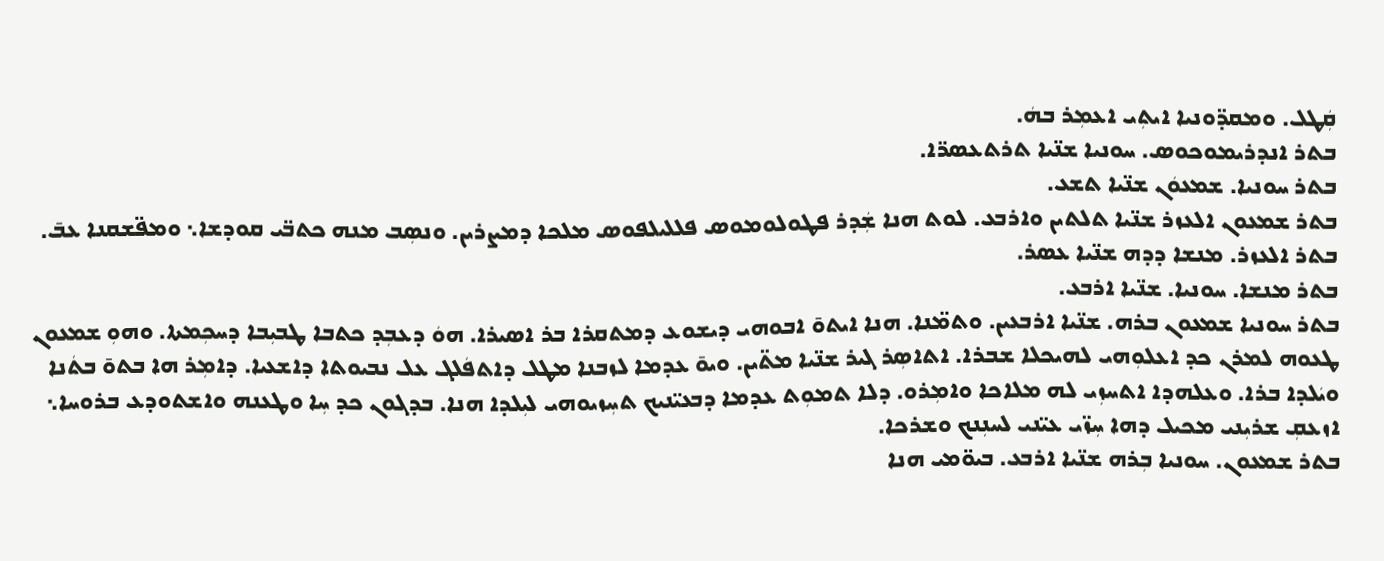ܩܲܛܠ. ܘܡܩܕ̈ܘܢܝܐ ܐܝܬܼܝ ܐܥܡܼܪ ܒܗܿ.
ܒܬܪ ܐܢܕܪܝܡܘܟܘܣ. ܚܘܢܝܐ ܫܢ̈ܝܐ ܬܪܬܥܣܪ̈ܐ.
ܒܬܪ ܚܘܢܝܐ. ܫܡܥܘܿܢ ܫܢ̈ܝܐ ܬܫܥ.
ܒܬܪ ܫܡܥܘܢ ܐܠܥܙܪ ܫܢ̈ܝܐ ܬܠܬܝܢ ܘܐܪܒܥ. ܠܘܬ ܗܢܐ ܫܲܕܪ ܦܛܘܠܘܡܘܣ ܦܠܠܝܠܦܘܣ ܡܠܟܐ ܕܡܨܪܝܢ. ܘܢܣܼܒ ܡܢܗ ܟܬܒ̈ܝ ܩܘܕܫܐ܆ ܘܡܦ̈ܫܩܢܐ ܥܒ̄.
ܒܬܪ ܐܠܥܙܪ. ܡܢܫܐ ܕܕܗ ܫܢ̈ܝܐ ܥܣܪ.
ܒܬܪ ܡܢܫܐ. ܚܘܢܝܐ. ܫܢ̈ܝܐ ܐܪܒܥ.
ܒܬܪ ܚܘܢܝܐ ܫܡܥܘܢ ܒܪܗ. ܫܢ̈ܝܐ ܐܪܒܥܝܢ. ܘܬܡ̈ܢܐ. ܗܢܐ ܐܝܬܘ̄ ܐܒܘܗܝ ܕܝܫܘܥ ܕܡܬܩܪܐ ܒܪ ܐܣܝܪܐ. ܗܘܿ ܕܥܒܼܕ ܟܬܒܐ ܛܒܝܼܒܐ ܕܚܟܼܡܬܐ. ܘܗܘܼ ܫܡܥܘܢ ܛܥܘܗ ܠܡܪܢ ܟܕ ܐܥܠܘܼܗܝ ܠܗܝܟܠܐ ܫܒܪܐ. ܐܬܐܣܼܪ ܓܝܪ ܫܢ̈ܝܐ ܡܬ̈ܝܢ. ܘܝܘ̄ ܥܕܡܐ ܠܙܒܢܐ ܡܛܠ ܕܐܬܦܿܠܓ ܥܠ ܢܒܝܘܬܐ ܕܐܫܥܝܐ. ܕܐܡܼܪ ܗܐ ܒܬܘ̄ ܒܬܿܢܐ ܘܝܿܠܕܐ ܒܪܐ. ܘܥܠܗܕܐ ܐܬܚܙܼܝ ܠܗ ܡܠܐܟܐ ܘܐܡܼܪܘ. ܕܠܐ ܬܡܘܼܬ ܥܕܡܐ ܕܒܥܝ̈ܢܝܟ ܬܚܼܙܝܘܗܝ ܠܝܼܠܕܐ ܗܢܐ. ܒܕܓܘܢ ܟܕ ܚܼܐ ܘܛܥܢܗ ܘܐܫܬܘܕܥ ܒܪܘܚܐ܆ ܐܙܥܩܼ ܫܪܝܼܢܝ ܡܟܝܠ ܕܗܐ ܚܼܙ̈ܝ ܥܝ̈ܢܝ ܠܚܢܼܢܟ ܘܫܪܟܐ.
ܒܬܪ ܫܡܥܘܢ. ܚܘܢܝܐ ܒܼܪܗ ܫܢ̈ܝܐ ܐܪܒܥ. ܒܝܘ̈ܡܝ ܗܢܐ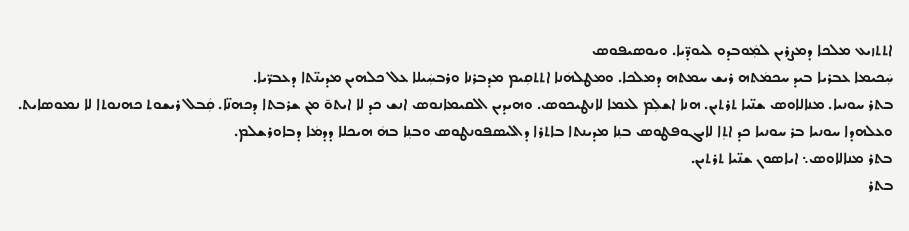ܐܬܬܙܝܥ ܡܠܟܐ ܕܡܨܪܝܢ ܠܡܲܘܒܕܘ ܠܝܘܕ̈ܝܐ. ܘܝܘܣܝܦܘܣ
ܚܲܟܝܡܐ ܥܒܪܝܐ ܒܝܕ ܚܟܡܿܬܗ ܪܝܫ ܚܡܬܗ ܕܡܠܟܐ. ܘܡܛܠܗܿܢܐ ܐܬܬܩܼܝܡ ܡܕܒܪܢܐ ܘܪܒܚܲܝܠܐ ܥܠ ܟܠܗܝܢ ܡܕܝܢ̈ܬܐ ܕܥܒܪ̈ܝܐ.
ܒܬܪ ܚܘܢܝܐ. ܡܢܐܠܐܘܣ ܫܢ̈ܝܐ ܬܪܬܝܢ. ܗܢܐ ܐܫܠܼܡ ܠܥܡܐ ܠܐܢܛܝܟܘܣ. ܘܗܝܕܝܢ ܐܠܩܝܡܐܢܘܣ ܐܢܫ ܟܕ ܠܐ ܐܝܬܘ̄ ܡܢ ܫܪܒܬܐ ܕܟܗܢ̈ܐ. ܩܲܒܠ ܪܝܫܘܬ ܟܗܢܘܬܐ ܠܐ ܢܡܘܣܐܝܬ. ܘܥܠܗܕܐ ܚܘܢܝܐ ܒܪ ܚܘܢܝܐ ܟܕ ܐܬܼܐ ܠܐܝܓܘܦܛܘܣ ܒܢܼܐ ܡܕܝܢܬܐ ܒܐܬܪܐ ܕܐܠܝܣܦܘܢܛܘܣ ܘܒܢܼܐ ܒܗܿ ܗܝܟܠܐ ܕܕܡܿܐ ܕܒܐܘܪܫܠܡ.
ܒܬܪ ܡܢܐܠܐܘܣ܆ ܐܝܐܣܘܢ ܫܢ̈ܝܐ ܬܪܬܝܢ.
ܒܬܪ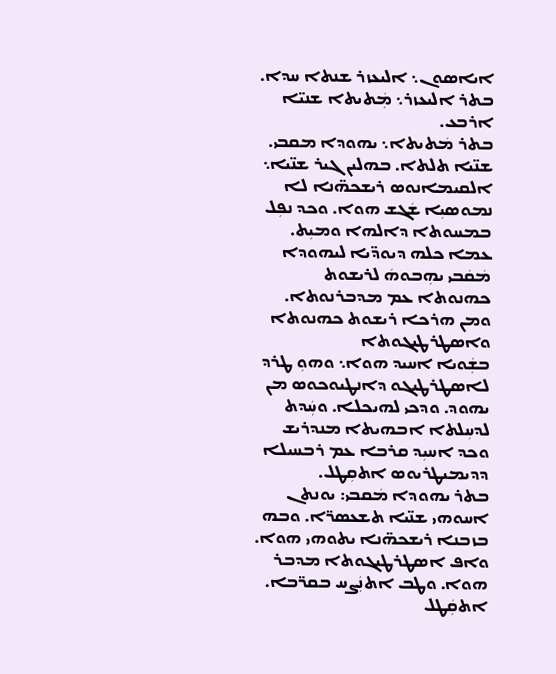ܐܝܐܣܘܢ܆ ܐܠܝܥܙܪ ܫܢܬܐ ܚܕܐ.
ܒܬܪ ܐܠܝܥܙܪ܆ ܡܲܬܝܬܐ ܫܢܝ̈ܐ ܐܪܒܥ.
ܒܬܪ ܡܿܬܝܬܐ܆ ܝܗܘܕܐ ܡܩܒܝ. ܫܢ̈ܝܐ ܬܠܬܐ. ܒܗܠܝܢ ܓܝܪ ܫܢ̈ܝܐ܆ ܐܠܩܝܡܐܢܘܣ ܪܝܫܟܗ̈ܢܐ ܠܐ ܢܡܘܣܝܼܐ ܫܿܓܫ ܗܘܐ. ܘܟܕ ܢܦܼܠ ܒܡܚܘܬܐ ܕܐܠܗܐ ܘܡܝܼܬ. ܥܡܐ ܟܠܗ ܕܝܘܕ̈ܝܐ ܠܝܗܘܕܐ ܡܿܩܿܒܝ ܝܗܼܒܘܗܿ ܠܪܝܫܘܬ ܟܗܢܘܬܐ ܥܡ ܡܕܒܪܢܘܬܐ. ܘܡܢ ܗܪܟܐ ܪܝܫܘܬ ܟܗܢܘܬܐ ܘܐܣܛܪܛܝܓܘܬܐ
ܒܫܲܘܝܐ ܐܚܝܕ ܗܘܐ܆ ܘܗܘܼ ܛܪܕ ܠܐܣܛܪܛܝܓܘ ܕܐܢܛܝܘܟܘܣ ܡܢ ܝܗܘܕ. ܘܕܟܝ ܠܗܝܟܠܐ. ܘܚܲܕܬ ܠܕܚܼܠܬܐ ܐܒܗܝܬܐ ܡܢܕܪܝܫ ܘܟܕ ܐܚܝܼܕ ܩܪܒܐ ܥܡ ܪܒܚܝܠܐ ܕܕܝܡܝܛܪܝܘܣ ܐܬܩܼܛܠ.
ܒܬܪ ܝܗܘܕܐ ܡܿܩܒܝ: ܝܘܢܬܢ ܐܚܘܗܝ ܫܢ̈ܝܐ ܬܫܥܣܪ̈ܐ. ܘܒܗ ܒܙܒܢܐ ܪܝܫܟܗ̈ܢܐ ܝܬܘܗܝ ܗܘܐ. ܘܐܦ ܐܣܛܪܛܝܓܘܬܐ ܡܕܒܪ ܗܘܐ. ܘܛܒ ܐܬܢܲܨܚ ܒܩܪ̈ܒܐ. ܐܬܩܲܛܠ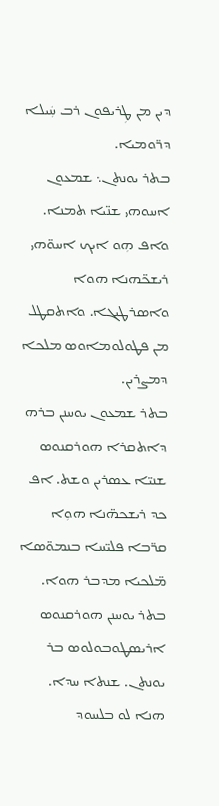ܕܝܢ ܡܢ ܛܼܪܝܦܘܢ ܪܒ ܚܲܝܠܐ ܕܪ̈ܘܡܝܐ.
ܒܬܪ ܝܘܢܬܢ܆ ܫܡܥܘܢ ܐܚܘܗܝ ܫܢ̈ܝܐ ܬܡܢܐ. ܘܐܦ ܗܼܘ ܐܝܟ ܐܚܘ̈ܗܝ ܪܝܫܟ̈ܗܢܐ ܗܘܐ ܘܐܣܪܛܝܓܐ. ܘܐܬܩܛܠ ܡܢ ܦܛܘܠܘܡܐܘܣ ܡܠܟܐ ܕܡܨܪܝܢ.
ܒܬܪ ܫܡܥܘܢ ܝܘܚܢܢ ܒܪܗ ܕܐܬܩܪܐ ܗܘܪܩܢܘܣ ܫܢܝ̈ܐ ܥܣܪܝܢ ܘܫܬ. ܐܦ ܟܕ ܪܝܫܟܗ̈ܢܐ ܗܘܼܐ ܩܪ̈ܒܐ ܦܠܝ̈ܚܐ ܒܢܡܘ̈ܣܐ ܡ̈ܠܟܝܐ ܡܕܒܪ ܗܘܐ.
ܒܬܪ ܝܘܚܢܢ ܗܘܪܩܢܘܣ ܐܪܝܣܛܘܒܘܠܘܣ ܒܪ ܝܘܢܬܢ. ܫܢܬܐ ܚܕܐ. ܗܢܐ ܠܘ ܒܠܚܘܕ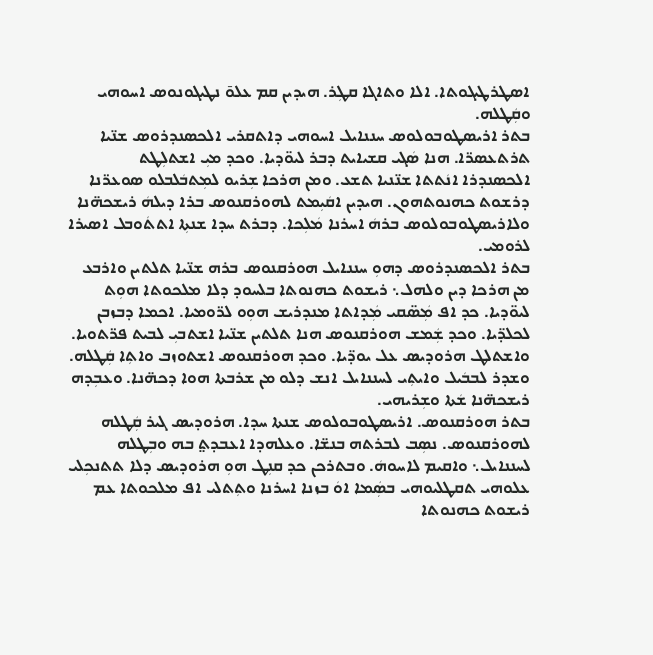ܐܣܛܪܛܝܓܘܬܐ. ܐܠܐ ܘܬܐܓܐ ܩܛܼܪ. ܗܝܕܝܢ ܩܡ ܥܠܘ̄ ܢܛܝܓܘܢܘܣ ܐܚܘܗܝ ܘܩܲܛܠܗ.
ܒܬܪ ܐܪܝܣܛܘܒܘܠܘܣ ܚܢܢܐܝܠ ܐܚܘܗܝ ܕܐܬܩܪܝ ܐܠܟܣܢܕܪܘܣ ܫܢ̈ܝܐ ܬܪܬܥܣܪ̈ܐ. ܗܢܐ ܣܿܓܝ ܩܫܝܐܝܬ ܕܒܪ ܠܝܘ̈ܕܝܐ. ܘܟܕ ܡܝܼ ܐܫܬܠܼܛܬ ܐܠܟܣܢܕܪܐ ܐܢܿܬܬܐ ܫܢ̈ܢܝܐ ܬܫܥ. ܘܡܢ ܗܪܟܐ ܫܼܪܝܘ ܠܡܼܬܒܿܠܒܠܘ ܣܘܥܪ̈ܢܐ ܕܪܫܘܬ ܟܗܢܘܬܗܘܢ. ܗܝܕܝܢ ܐܩܿܝܼܡܬ ܠܗܘܪܩܢܘܣ ܒܪܐ ܕܝܠܗܿ ܪܝܫܟܗ̈ܢܐ ܘܠܐܪܝܣܛܘܒܘܠܘܣ ܒܪܗܿ ܐܚܪܢܐ ܡܿܠܼܟܐ. ܕܒܪܬ ܚܕܐ ܫܢܬܼܐ ܐܬܬܿܘܒܠ ܐܣܝܪܐ ܠܪܘܡܝ.
ܒܬܪ ܐܠܟܣܢܕܪܘܣ ܕܗܘܼ ܚܢܢܐܝܠ ܗܘܪܩܢܘܣ ܒܪܗ ܫܢ̈ܝܐ ܬܠܬܝܢ ܘܐܪܒܥ ܡܢ ܗܪܟܐ ܕܝܢ ܘܠܗܠ܆ ܪܝܫܘܬ ܟܗܢܘܬܐ ܒܠܚܘܕ ܕܠܐ ܡܠܟܘܬܐ ܗܘܼܬ ܠܝܘ̈ܕܝܐ. ܟܕ ܐܦ ܡܲܣ̈ܩܝ ܡܲܕܐܬܐ ܡܢܕܪܝܫ ܗܘܼܘ ܠܪ̈ܘܡܝܐ. ܐܟܡܐ ܕܒܙܒܢ ܠܟܠܕ̈ܝܐ. ܘܟܕ ܫܲܡܫ ܗܘܪܩܢܘܣ ܗܢܐ ܬܠܬܝܢ ܫܢ̈ܝܐ ܐܫܬܒܝܼ ܠܒܝܬ ܦܪ̈ܬܘܝܐ. ܘܐܫܬܠܛ ܗܪܘܕܝܣ ܥܠ ܝܘܕ̈ܝܐ. ܘܟܕ ܗܘܪܩܢܘܣ ܐܫܬܘܙܒ ܘܐܬܼܐ ܩܲܛܠܗ. ܘܫܕܪ ܠܒܒܿܝܠ ܘܐܝܬܼܝ ܠܚܢܢܐܝܠ ܐܢܫ ܕܠܘ ܡܢ ܫܪܒܬܐ ܗܘܐ ܕܟܗ̈ܢܐ. ܘܥܒܼܕܗ ܪܝܫܟܗ̈ܢܐ ܫܿܬܐ ܘܫܼܪܝܗܝ.
ܒܬܪ ܗܘܪܩܢܘܣ. ܐܪܝܣܛܘܒܘܠܘܣ ܫܢܬܐ ܚܕܐ. ܗܪܘܕܝܣ ܓܝܪ ܩܲܛܠܗ
ܠܗܘܪܩܢܘܣ. ܢܣܼܒ ܠܒܪܬܗ ܒܢܫ̈ܐ. ܘܥܠܗܕܐ ܐܥܒܕܬ݀ ܒܗ ܘܒܼܛܠܗ ܠܚܢܢܐܝܠ܆ ܘܐܩܝܡ ܠܐܚܘܗܿ. ܘܒܬܪܟܢ ܟܕ ܩܢܼܛ ܗܘܼ ܗܪܘܕܝܣ ܕܠܐ ܬܬܢܟܼܠܝ ܥܠܘܗܝ ܬܩܛܠܝܘܗܝ ܒܣܲܡܐ ܐܘܿ ܒܙܢܐ ܐܚܪܢܐ ܘܬܼܬܠܝ ܐܦ ܡܠܟܘܬܐ ܥܡ ܪܝܫܘܬ ܟܗܢܘܬܐ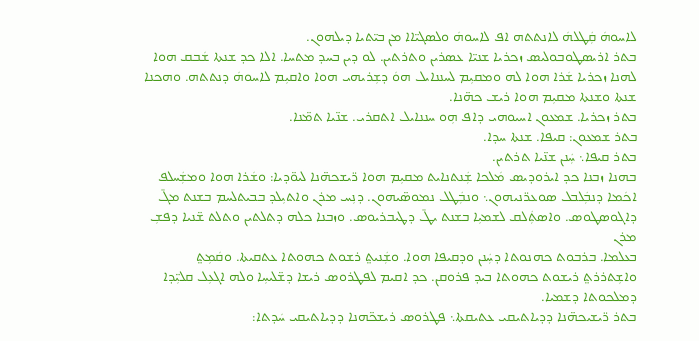ܠܐܚܘܗܿ ܩܲܛܠܗܿ ܠܐܢܬܬܗ ܐܦ ܠܐܚܘܗܿ ܘܠܣܓܝ̈ܐܐ ܡܢ ܒܝ̈ܬܝܐ ܕܝܠܗܘܢ.
ܒܬܪ ܐܪܝܣܛܘܒܘܠܝܣ ܙܟܪܝܐ ܫܢܝ̈ܐ ܥܣܪܝܢ ܘܬܪܬܝܢ. ܠܘ ܕܝܢ ܒܚܕ ܡܬܚܐ. ܐܠܐ ܟܕ ܫܢܬܐ ܫܿܒܩ ܗܘܐ ܠܗܢܐ ܙܟܪܝܐ ܫܿܪܐ ܗܘܐ ܠܗ ܘܡܩܝܼܡ ܠܚܢܢܐܝܠ ܗܘܿ ܕܫܼܪܝܗܝ ܗܘܐ ܘܐܩܝܼܡ ܠܐܚܘܗܿ ܕܢܬܬܗ. ܘܗܟܢܐ ܫܢܬܐ ܘܫܢܬܐ ܡܩܝܼܡ ܗܘܐ ܪܝܫ ܟܗ̈ܢܐ.
ܒܬܪ ܙܟܪܝܐ. ܫܡܥܘܢ ܐܚܝܘܗܝ ܕܐܦ ܗܼܘ ܚܢܢܐܝܠ ܐܬܩܪܝ. ܫܢ̈ܝܐ ܬܡ̈ܢܐ.
ܒܬܪ ܫܡܥܘܢ: ܩܝܦܐ. ܫܢܬܐ ܚܕܐ.
ܒܬܪ ܩܝܦܐ܆ ܚܲܢܢ ܫܢ̈ܝܐ ܬܪܬܝܢ.
ܒܗܢܐ ܙܒܢܐ ܟܕ ܐܝܪܘܕܝܣ ܡܿܠܟܐ ܫܲܢܬܢܐܝܬ ܡܩܝܼܡ ܗܘܐ ܪ̈ܝܫܟܗ̈ܢܐ ܠܝܘ̈ܕܝܐ: ܘܫܿܪܐ ܗܘܐ ܘܡܫܲܚܠܦ ܐܟܿܡܐ ܕܢܒܲܠܒܠ ܣܘܥܪ̈ܢܝܗܘܢ܆ ܘܢܒܲܛܠ ܢܡܘܣ̈ܝܗܘܢ. ܕܢܼܚ ܡܪܢ ܘܐܬܝܼܠܕ ܒܒܝܬܠܚܡ ܒܫܢܬ ܡܓ̄ ܕܐܓܘܣܛܘܣ. ܘܐܣܬܲܠܩ ܠܫܡܝܼܐ ܒܫܢܬ ܝܛ̄ ܕܛܝܒܪܝܘܣ. ܘܙܒܢܐ ܟܠܗ ܕܬܠܬܝܢ ܘܬܠܬ ܫ̈ܢܝܐ ܕܦܫܼ ܡܪܢ
ܒܥܠܡܐ. ܒܪܒܘܬ ܟܗܢܘܬܐ ܕܚܲܢܢ ܘܕܩܝܦܐ ܗܘܐ. ܘܫܲܢܝܬ݀ ܪܫܘܬ ܟܗܘܬܐ ܥܬܩܝܬܐ. ܘܩܿܡܼܬ݀ ܘܐܫܼܬܪܪܬ݀ ܪܝܫܘܬ ܟܗܘܬܐ ܒܝܕ ܦܪܘܩܢ. ܟܕ ܐܩܝܡ ܠܦܛܪܘܣ ܪܝܫܐ ܕܫ̈ܠܝܚܼܐ ܘܠܗ ܐܓܥܼܠ ܩܠܝܼ̈ܕܐ ܕܡܠܟܘܬܐ ܕܫܡܝܐ.
ܒܬܪ ܪ̈ܝܫܝܟܗ̈ܢܐ ܕܕܝܐܬܝܩܝ ܥܬܝܩܬܐ܆ ܦܛܪܘܣ ܪܝܫܟ̈ܗܢܐ ܕܕܝܐܬܝܩܝ ܚܿܕܬܐ: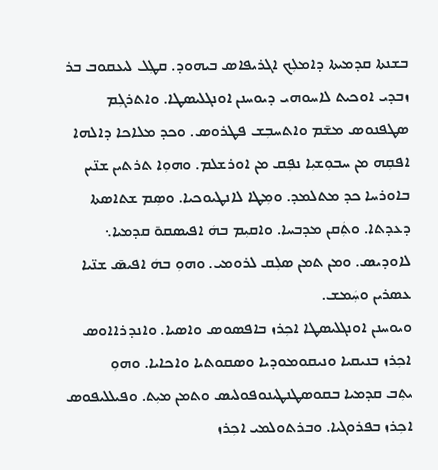ܒܫܢܬܐ ܩܕܡܝܬܐ ܕܐܡܠܼܟ ܐܓܪܝܦܐܣ ܒܝܗܘܕ. ܩܛܼܠ ܠܝܥܩܘܒ ܒܪ ܙܒܕܝ ܐܘܟܝܬ ܠܐܚܘܗܝ ܕܝܘܚܢܢ ܐܘܢܓܠܝܣܛܐ. ܘܐܬܪܓܼܡ ܣܛܦܢܘܣ ܡܫ̄ܡ ܘܐܬܚܒܼܫ ܦܛܪܘܣ. ܘܟܕ ܡܠܐܟܐ ܕܐܠܗܐ ܐܦܩܼܗ ܡܢ ܚܒܘܼܫܝܼܐ ܢܦܼܩ ܡܢ ܐܘܪܫܠܡ. ܘܗܘܼܐ ܬܪܬܝܢ ܫܢ̈ܝܢ ܒܐܘܪܚܐ ܟܕ ܡܬܠܡܕ. ܘܡܼܛܐ ܠܐܢܛܝܘܟܝܐ. ܘܣܼܡ ܫܬܐܣܬܐ ܕܥܕܬܐ. ܘܬܲܩܢ ܡܕܒܚܐ. ܘܐܩܝܼܡ ܒܗܿ ܐܦܝܣܩܘ̄ ܩܕܡܝܐ܆ ܠܐܘܕܝܣ. ܘܡܢ ܬܡܢ ܣܠܼܩ ܠܪܘܡܝ. ܘܗܘܼ ܒܗܿ ܐܦܝܣ̄ ܫܢ̈ܝܐ ܥܣܪܝܢ ܘܚܲܡܫ.
ܘܝܘܚܢܢ ܐܘܢܓܠܝܣܛܐ ܐܟܼܪܙ ܒܐܦܣܘܣ ܘܐܣܝܐ. ܘܐܢܕܪܐܐܘܣ ܐܟܼܪܙ ܒܢܝܩܝܐ ܘܢܝܩܘܡܘܕܝܐ ܘܣܩܘܬܝܐ ܘܐܟܐܝܐ. ܘܗܘܼ
ܝܬܼܒ ܩܕܡܝܐ ܒܩܘܣܛܢܛܝܢܘܦܘܠܝܣ ܘܬܡܢ ܡܝܼܬ. ܘܦܝܠܠܝܦܘܣ ܐܟܼܪܙ ܒܦܪܘܓܝܐ. ܘܒܪܬܘܠܡܝ ܐܟܼܪܙ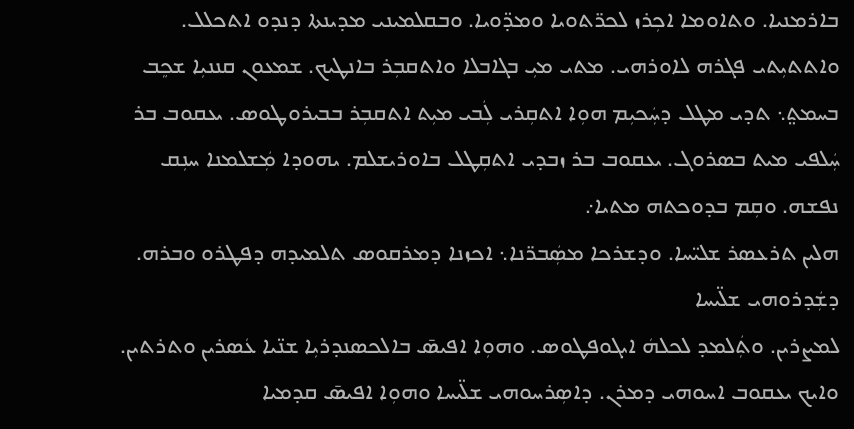ܒܐܪܡܢܝܐ. ܘܬܐܘܡܐ ܐܟܼܪܙ ܠܟܪ̈ܬܘܝܐ ܘܡܕ̈ܘܝܐ. ܘܒܩܠܡܝܢܝ ܡܕܝܢܬܐ ܕܢܕܘ ܐܬܟܠܠ. ܘܐܬܬܝܼܬܝ ܦܓܪܗ ܠܐܘܪܗܝ. ܡܬܝ ܡܝܼ ܒܓܐܒܠܐ ܘܐܬܩܒܼܪ ܒܐܢܛܝܟ. ܫܡܥܘܢ ܩܢܢܝܼܐ ܫܟܸܒ ܒܚܡܬ݀܆ ܬܕܝ ܡܛܠ ܕܚܲܟܝܼܡ ܗܘܼܐ ܐܬܩܼܪܝ ܠܲܒܝ ܡܝܼܬ ܐܬܩܒܼܪ ܒܒܝܪܘܛܘܣ. ܝܥܩܘܒ ܒܪ ܚܲܠܦܝ ܡܝܬ ܒܣܪܘܓ. ܝܥܩܘܒ ܒܪ ܙܒܕܝ ܐܬܩܼܛܠ ܒܐܘܪܝܫܠܡ. ܝܗܘܕܐ ܡܲܫܠܡܢܐ ܚܢܼܩ ܢܦܫܗ. ܘܩܼܡ ܒܕܘܟܬܗ ܡܬܝܐ܇
ܗܠܝܢ ܬܪܥܣܪ ܫܠܝ̈ܚܐ. ܘܕܫܪܟܐ ܡܣܲܒܪ̈ܢܐ܆ ܐܟܙܢܐ ܕܡܪܩܘܣ ܬܠܡܝܕܗ ܕܦܛܪܘ ܘܒܪܗ. ܕܫܲܕܪܘܗܝ ܫܠ̈ܝܚܐ
ܠܡܨܪܝܢ. ܘܬܲܠܡܕ ܠܟܠܗܿ ܐܝܓܘܦܛܘܣ. ܘܗܘܼܐ ܐܦܝܣ̄ ܒܐܠܟܣܢܕܪܝܼܐ ܫܢ̈ܝܐ ܥܿܣܪܝܢ ܘܬܪܬܝܢ. ܘܐܝܟ ܝܥܩܘܒ ܐܚܘܗܝ ܕܡܪܢ. ܕܐܣܼܪܚܘܗܝ ܫܠ̈ܝܚܐ ܘܗܘܼܐ ܐܦܝܣ̄ ܩܕܡܝܐ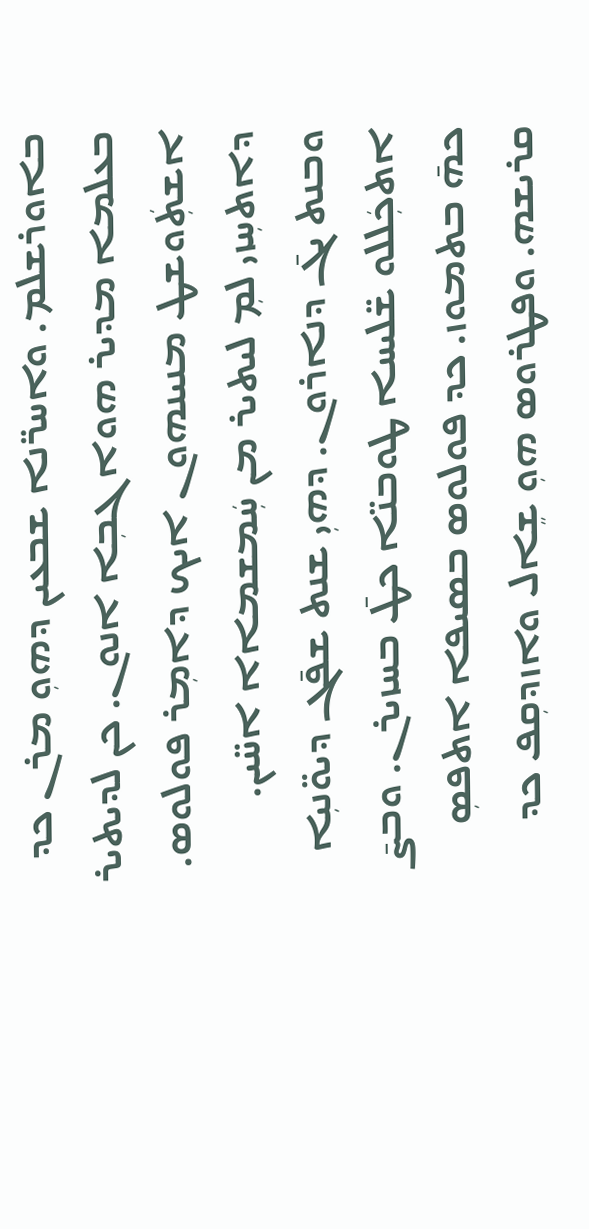ܒܐܘܪܫܠܡ. ܘܐܚܪ̈ܢܐ ܫܒܥܝܢ ܕܗܘܼ ܡܪܢ ܟܕ ܒܥܠܡܐ ܡܕܝܪ ܗܘܐ ܓܒܼܐ ܐܢܘܢ. ܟܢ ܠܕܝܬܝܪ ܐܫܬܲܘܫܛ ܡܢܝܢܗܘܢ ܐܝܟ ܕܐܡܼܪ ܦܘܠܘܣ. ܕܐܬܚܼܙܝ ܠܡܼ ܠܝܬܝܪ ܡܢ ܚܲܡܫܡܐܐ ܐܚ̈ܝܢ.
ܘܒܢܬ ܝܓ̄ ܕܢܐܪܘܢ. ܕܗܝܼ ܫܢܬ ܫܦ̄ܓ ܕܝܘ̈ܢܝܼܐ ܐܬܟܲܠܠܘ ܫ̈ܠܝܚܐ ܛܘܒܢ̈ܐ ܟܛ̄ ܒܚܙܝܪܢ. ܘܒܨ̄ ܟܗ̄ ܒܬܡܘܙ. ܟܕ ܦܘܠܘܣ ܒܣܝܦܐ ܐܬܦܣܼ ܩܪܝܫܗ. ܘܦܛܪܘܣ ܗܘܼ ܫܸܐܠ ܘܐܙܕܩܼܦ ܟܕ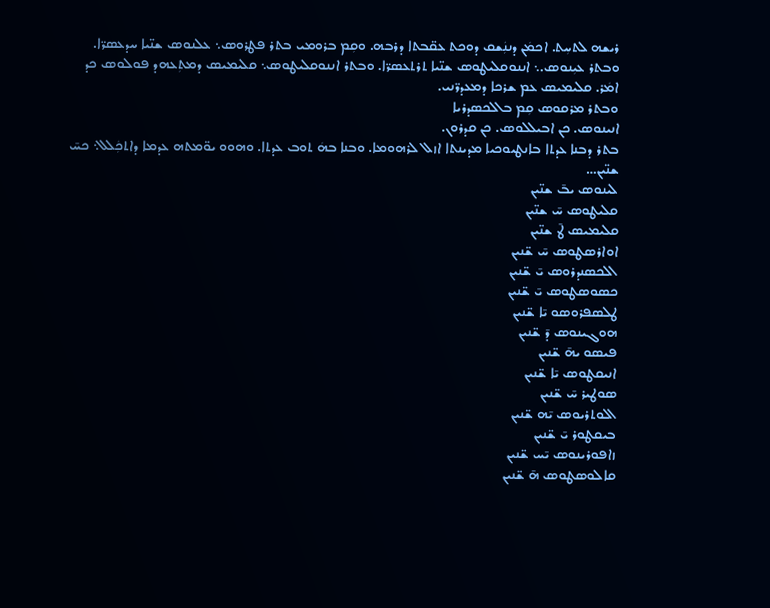ܪܝܫܗ ܠܬܚܼܬ. ܐܟܡܿܢ ܕܢܢܲܫܩ ܕܘܟܬ ܥܩ̈ܒܬܐ ܕܪܒܗ. ܘܩܼܡ ܒܪܘܡܝ ܒܬܪ ܦܛܪܘܣ܆ ܥܠܢܘܣ ܫܢ̈ܝܐ ܚܕܥܣܪ̈ܐ. ܘܒܬܪ ܥܝܼܢܘܣ.܆ ܐܢܢܘܩܠܝܛܘܣ ܫܢ̈ܝܐ ܬܪܬܥܣܪ̈ܐ. ܘܒܬܪ ܐܢܢܘܩܠܝܛܘܣ܆ ܩܠܝܡܝܣ ܕܡܬܼܥܗܕ ܦܘܠܘܣ ܟܕ ܐܡܿܪ. ܩܠܝܡܝܣ ܥܡ ܫܪܟܐ ܕܡܥܕܪ̈ܢܝ.
ܘܒܬܪ ܡܪܩܘܣ ܩܼܡ ܒܐܠܟܣܕܪܝܐ
ܐܢܝܢܘܣ. ܟܢ ܐܒܝܠܠܘܣ. ܟܢ ܩܕܪܘܢ.
ܒܬܪ ܕܒܢܐ ܥܕܬܐ ܒܐܢܛܝܘܟܝܐ ܡܕܝܢܬܐ ܐܙܠ ܠܪܗܘܡܐ. ܘܒܢܐ ܒܗܿ ܬܘܒ ܥܕܬܐ. ܘܗܘܘ ܝܘ̈ܡܬܗ ܥܕܡܐ ܕܐܬܟܲܠܠ܆ ܟܚ̄ ܫܢ̈ܝܢ…
ܠܝܢܘܣ ܝܒ̄ ܫܢ̈ܝܢ
ܩܠܝܛܘܣ ܚ̄ ܫܢ̈ܝܢ
ܩܠܝܡܝܣ ܛ̄ ܫܢ̈ܝܢ
ܐܘܐܪܣܛܘܣ ܚ̄ ܫ̈ܢܝܢ
ܐܠܟܣܢܕܪܘܣ ܝ̄ ܫ̈ܢܝܢ
ܟܣܘܣܛܘܣ ܝ̄ ܫ̈ܢܝܢ
ܛܠܣܦܪܘܣܘ ܝ̄ܐ ܫ̈ܢܝܢ
ܗܘܓܝܢܘܣ ܕ̄ ܫ̈ܢܝܢ
ܦܝܣܘ ܝܗ̄ ܫ̈ܢܝܢ
ܐܢܝܩܛܘܣ ܝ̄ܐ ܫ̈ܢܝܢ
ܣܘܛܝܪ ܚ̄ ܫ̈ܢܝܢ
ܐܠܘܬܪܝܘܣ ܝ̄ܗ ܫ̈ܢܝܢ
ܒܝܩܛܘܪ ܝ̄ ܫ̈ܢܝܢ
ܙܐܦܘܪܝܢܘܣ ܝ̄ܚ ܫ̈ܢܝܢ
ܩܐܠܘܣܛܘܣ ܗ̄ ܫ̈ܢܝܢ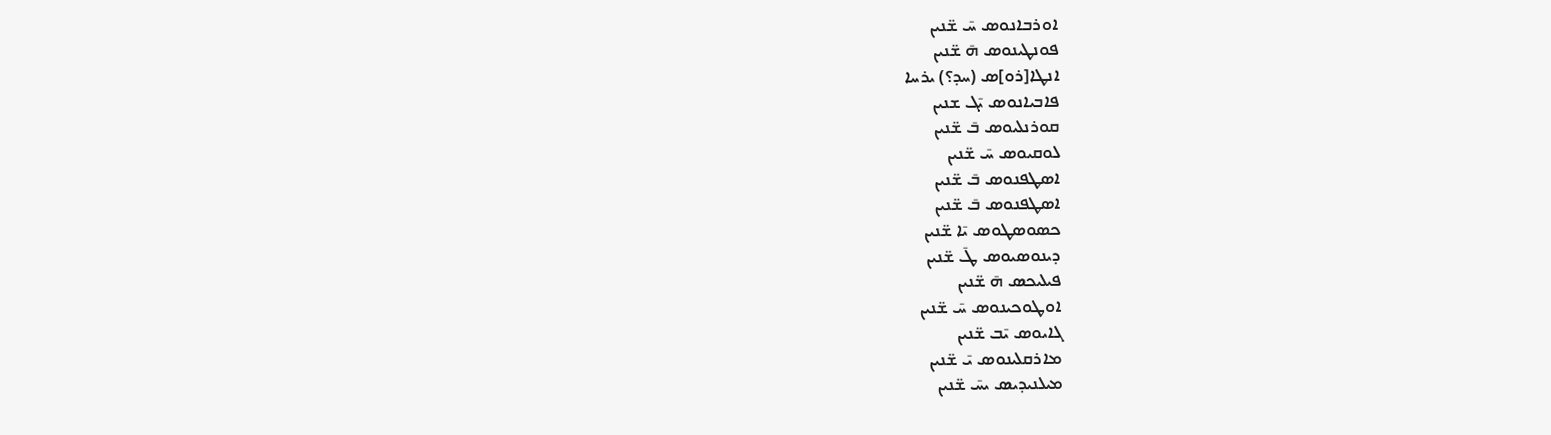ܐܘܪܒܐܢܘܣ ܚ̄ ܫ̈ܢܝܢ
ܦܘܢܛܝܢܘܣ ܗ̄ ܫ̈ܢܝܢ
ܐܢܛܐ[ܪܘ]ܣ (ܚܕ؟) ܝܪܚܐ
ܦܐܒܝܐܢܘܣ ܝ̄ܓ ܫܢܝܢ
ܩܘܪܢܠܝܘܣ ܒ̄ ܫ̈ܢܝܢ
ܠܘܩܝܘܣ ܚ̄ ܫ̈ܢܝܢ
ܐܣܛܦܢܘܣ ܒ̄ ܫ̈ܢܝܢ
ܐܣܛܦܢܘܣ ܒ̄ ܫ̈ܢܝܢ
ܟܣܘܣܛܘܣ ܝ̄ܐ ܫ̈ܢܝܢ
ܕܝܢܘܣܝܘܣ ܛ̄ ܫ̈ܢܝܢ
ܦܝܠܝܟܣ ܗ̄ ܫ̈ܢܝܢ
ܐܘܛܘܟܝܢܘܣ ܚ̄ ܫ̈ܢܝܢ
ܓܐܝܘܣ ܝ̄ܒ ܫ̈ܢܝܢ
ܡܐܪܩܠܝܢܘܣ ܝ̄ ܫ̈ܢܝܢ
ܡܝܠܢܝܕܝܣ ܝܚ̄ ܫ̈ܢܝܢ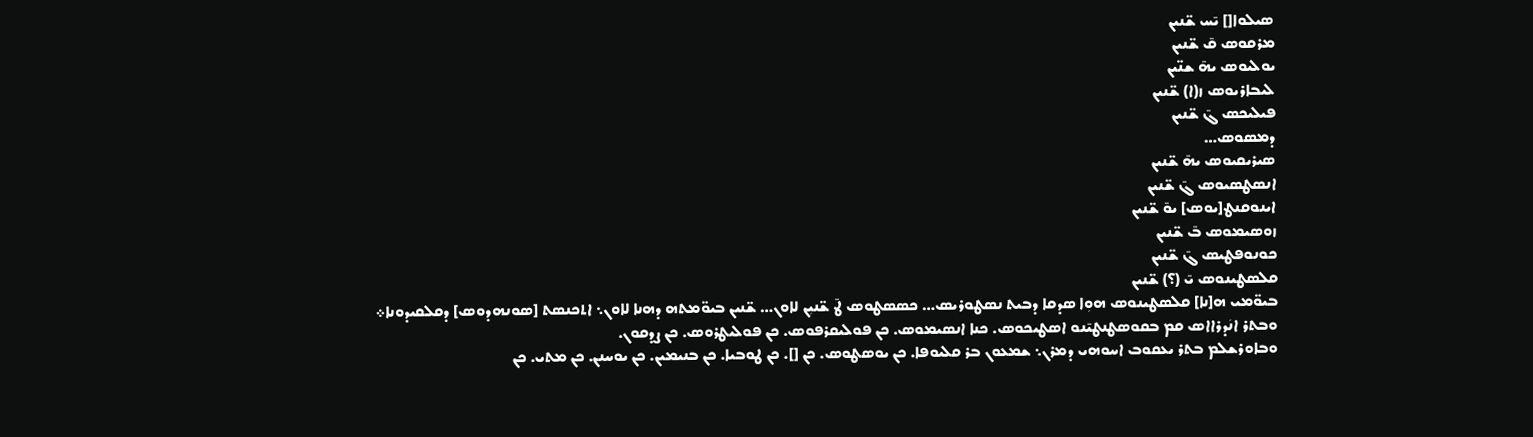ܣܝܠܘܐ[] ܝ̄ܚ ܫ̈ܢܝܢ
ܡܪܩܘܣ ܩ̄ ܫ̈ܢܝܢ
ܝܘܠܝܘܣ ܝܗ̄ ܫܢ̈ܝܢ
ܠܝܒܐܪܝܘܣ ܙ(ܐ) ܫ̈ܢܝܢ
ܦܝܠܝܟܣ ܓ̄ ܫ̈ܢܝܢ
ܕܡܣܘܣ…
ܣܝܪܝܩܝܘܣ ܝܗ̄ ܫ̈ܢܝܢ
ܐܢܣܛܣܝܘܣ ܓ̄ ܫ̈ܢܝܢ
ܐܝܢܘܩܢܛ[ܝܘܣ] ܝܘ̄ ܫ̈ܢܝܢ
ܙܘܣܝܡܘܣ ܒ̄ ܫ̈ܢܝܢ
ܟܘܢܘܦܛܝܣ ܓ̄ ܫ̈ܢܝܢ
ܩܠܣܛܝܢܘܣ ܝ̄ (؟) ܫ̈ܢܝܢ
ܒܝܘ̈ܡܝ ܗ[ܢܐ] ܩܠܣܛܝܢܘܣ ܗܘܼܐ ܣܕܩܐ ܕܒܝܬ ܢܣܛܘܪܝܣ… ܟܣܣܛܘܣ ܛ̄ ܫ̈ܢܝܼܢ ܠܐܘܢ… ܫ̈ܢܝܢ ܒܝܘ̈ܡܬܗ ܕܗܢܐ ܠܐܘܢ܆ ܐܬܟܢܣܬ [ܣܘܢܗܕܘܣ] ܕܩܠܩܝܕܘܢܐ܀
ܘܒܬܪ ܐܢܿܕܪܐܐܣ ܩܡ ܒܩܘܣܛܢܛܝ̄ܢܘ ܐܣܛܝܟܘܣ. ܟܢܐ ܐܢܣܝܡܘܣ. ܟܢ ܦܘܠܝܩܪܦܘܣ. ܟܢ ܦܘܠܝܛܪܘܣ. ܟܢ ܨܕܩܘܢ.
ܘܒܐܘܪܫܠܡ ܒܬܪ ܝܥܩܘܒ ܐܚܘܗܝ ܕܡܪܢ܆ ܫܡܥܘܢ ܒܪ ܩܠܝܘܦܐ. ܟܢ ܝܘܣܛܘܣ. ܟܢ []. ܟܢ ܛܘܒܝܐ. ܟܢ ܒܢܝܡܝܢ. ܟܢ ܝܘܚܢܢ. ܟܢ ܡܬܝ. ܟܢ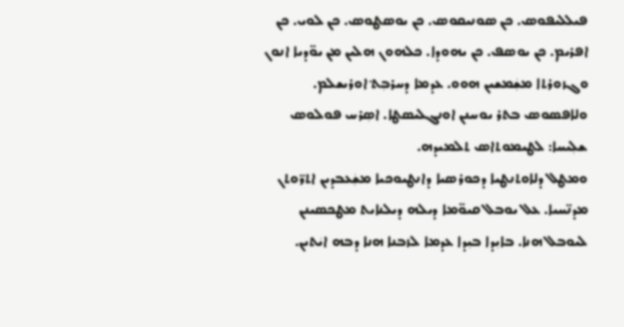ܦܝܠܠܝܦܘܣ. ܟܢ ܣܘܢܝܩܘܣ. ܟܢ ܝܘܣܛܘܣ. ܟܢ ܠܘܝ. ܟܢ ܐܦܪܝܡ. ܟܢ ܝܘܣܦ. ܟܢ ܝܗܘܕܐ. ܟܠܗܘܢ ܗܠܝܢ ܡܢ ܝܘ̈ܕܝܐ ܐܢܘܢ ܘܓܙܘܪܬܐ ܡܫܲܡܫܝܢ ܗܘܘ. ܥܕܡܐ ܕܚܪܒܼܬ݀ ܐܘܪܝܫܠܡ.
ܘܠܐܦܣܘܣ ܒܬܪ ܝܘܚܢܢ ܐܘܢܓܠܝܣܛܐ. ܐܣܼܪܚ ܦܘܠܘܣ ܫܠܼܝܚܐ: ܠܛܝܡܘܬܐܣ ܬܠܡܝܕܗ.
ܘܡܛܠ ܕܠܐܘܬܢܛܝܐ ܕܟܘܪܣܝܐ ܕܐܢܛܝܘܟܝܐ ܡܫܲܥܒܕܝܢ ܐܬܪ̈ܘܬܢ ܡܕܢ̈ܚܝܐ. ܥܠ ܝܘܒܠ ܩܝܘ̈ܡܐ ܕܝܠܗ ܕܝܠܢܐܝܬ ܡܛܟܣܝܢܢ ܠܝܘܒܠ ܗܢܐ. ܒܐܝܼܕܐ ܒܝܼܕܐ ܥܕܡܐ ܠܙܒܢܐ ܗܢܐ ܕܒܗ ܐܝܿܬܝܢ.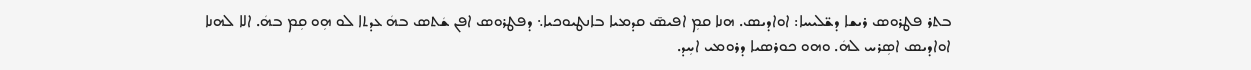ܒܬܪ ܦܛܪܘܣ ܪܝܫܐ ܕܫ̈ܠܝܚܐ: ܐܘܐܕܝܣ. ܗܢܐ ܩܡܼ ܐܦܝܣ̄ ܩܕܡܝܐ ܒܐܢܛܝܘܟܝܐ܆ ܕܦܛܪܘܣ ܐܦܢ ܫܿܬܣ ܒܗܿ ܥܕܬܐ ܠܘ ܗܼܘ ܩܼܡ ܒܗܿ. ܐܠܐ ܠܗܢܐ
ܐܘܐܕܝܣ ܐܣܼܪܚ ܠܗܿ. ܘܗܘ ܟܘܪܣܝܐ ܕܪܘܡܝ ܐܚܼܕ.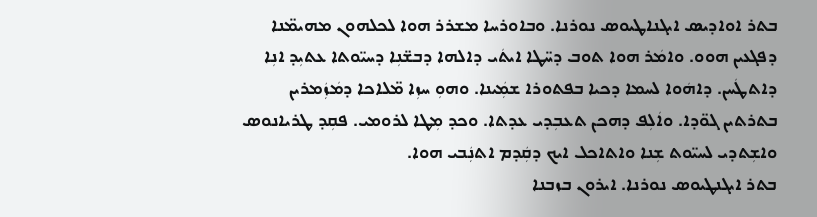ܒܬܪ ܐܘܐܕܝܣ ܐܝܓܢܐܛܝܘܣ ܢܘܪܢܐ. ܘܒܐܘܪܚܐ ܡܫܪܪ ܗܘܐ ܠܟܠܗܘܢ ܡܗܝܡ̈ܢܐ ܕܦܓܥܝܢ ܗܘܘ. ܘܐܡܿܪ ܗܘܐ ܬܘܒ ܕܚ̈ܛܐ ܐܝܬܿܝ ܕܐܠܗܐ ܕܒܫ̈ܢܼܐ ܕܚܝ̈ܘܬܐ ܥܬܝܼܕ ܐܢܼܐ ܕܐܬܛܿܚܢ. ܕܐܗܿܘܐ ܠܚܡܐ ܕܟܝܐ ܒܦܬܘܪܐ ܫܡܲܝܢܐ. ܘܗܘܼ ܚܙܼܐ ܡ̈ܠܐܟܐ ܕܡܿܙܲܡܪܝܢ ܒܬܪܬܝܢ ܓܘ̈ܕܐ. ܘܐܿܠܼܦ ܕܗܟܢ ܬܥܒܼܕܝ ܥܕܬܐ. ܘܟܕ ܡܼܛܐ ܠܪܘܡܝ. ܦܩܼܕ ܛܪܝܐܢܘܣ ܘܐܫܼܬܕܝ ܠܚܝ̈ܘܬ ܫܼܢܐ ܘܐܬܐܟܠ ܐܝܟ ܕܩܲܕܡ ܐܬܢܲܒܝ ܗܘܐ.
ܒܬܪ ܐܝܓܢܛܝܘܣ ܢܘܪܢܐ. ܐܝܪܘܢ ܒܙܒܢܐ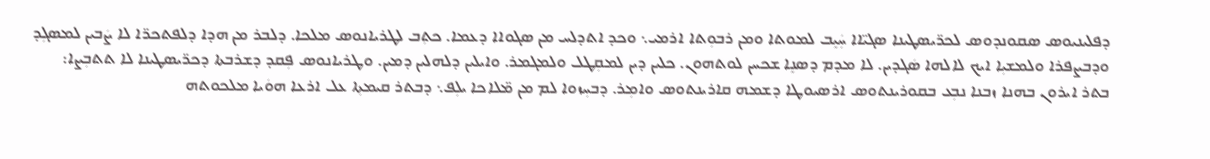ܕܦܠܝܢܝܘܣ ܣܩܘܢܕܘܣ ܠܟܪ̈ܝܣܛܝܢܐ ܣܓܝ̈ܐܐ ܚܲܝܸܒ ܠܡܘܬܐ ܘܡܢ ܪܒܘܼܬܐ ܐܪܡܝ܆ ܘܟܕ ܐܬܕܠܚ ܡܢ ܣܓܘܐܐ ܕܥܡܐ. ܟܬܼܒ ܠܛܪܝܐܢܘܣ ܡܠܟܐ. ܕܠܒܪ ܡܢ ܗܕܐ ܕܠܦܬܟܪ̈ܐ ܠܐ ܨܿܒܝܢ ܠܡܣܓܼܕ ܘܕܒܨܦܪܐ ܘܠܡܫܝܼܐ ܐܝܟ ܠܐܠܗܐ ܣܿܓܕܝܢ. ܠܐ ܡܕܡ ܕܣܢܸܐ ܫܟܚܢ ܠܘܬܗܘܢ. ܟܠܝܢ ܕܝܢ ܠܡܩܼܛܠ ܘܠܡܓܡܪ. ܘܐܝܠܝܢ ܕܠܗܠܝܢ ܕܡܝܢ. ܘܛܪܝܐܢܘܣ ܦܼܩܕ ܕܫܪܒܬܐ ܕܟܪ̈ܝܣܛܝܢܐ ܠܐ ܬܬܒܼܨܐ:
ܒܬܪ ܐܝܪܘܢ ܒܗܢܐ ܙܒܢܐ ܢܒܼܥ ܒܩܘܪܝܢܬܘܣ ܐܪܣܝܘܛܐ ܕܫܡܗ ܩܐܪܝܢܬܘܣ ܘܐܡܼܪ. ܕܒܚܼܙܘܐ ܠܡ ܡܢ ܡ̈ܠܐܟܐ ܝܠܼܦ܆ ܕܒܬܪ ܩܝܡܬܼܐ ܥܠ ܐܪܥܐ ܗܘܿܝܐ ܡܠܟܘܬܗ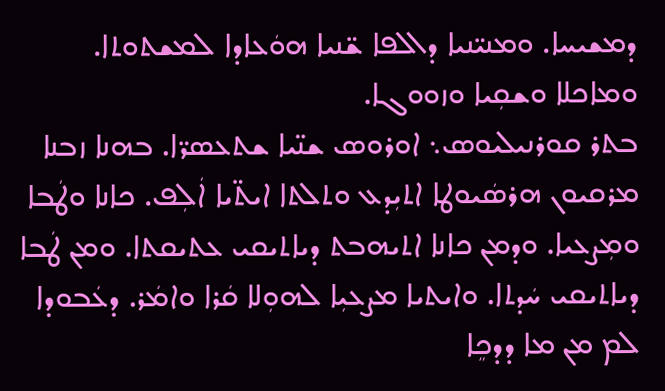ܕܡܫܝܚܐ. ܘܡܢܝ̈ܢܝܐ ܕܐܠܦܐ ܫ̈ܢܝܐ ܗܘܿܥܐܕܐ ܠܡܫܬܘܬܐ. ܘܡܐܟܠܐ ܘܫܩܼܝܐ ܘܙܘܘܓܐ.
ܒܬܪ ܩܘܪܢܝܠܝܘܣ܆ ܐܘܪܘܣ ܫܢ̈ܝܐ ܫܬܥܣܪ̈ܐ. ܒܗܢܐ ܙܒܢܐ ܡܪܩܝܘܢ ܗܪܣܿܝܘܛܐ ܐܬܝܼܕܥ ܘܬܠܬܐ ܐܝܬ̈ܝܐ ܐܿܠܼܦ. ܟܐܢܐ ܘܛܿܒܐ ܘܡܼܨܥܝܐ. ܘܕܡܢ ܟܐܢܐ ܐܬܝܗܒܬ ܕܝܐܬܝܩܝ ܥܬܝܩܬܐ. ܘܡܢ ܛܿܒܐ ܕܝܐܬܝܩܝ ܚܿܕܬܐ. ܘܐܝܬܝܐ ܡܨܥܝܼܐ ܠܗܘܼܠܐ ܩܿܪܐ ܘܐܡܿܪ. ܕܥܿܒܘܕܐ ܠܡ ܡܢ ܡܐ ܕܕܟܸܐ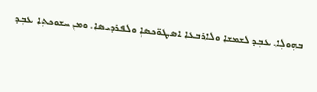ܒܗܼܘܠܼܐ. ܥܒܼܕ ܠܫܡܫܐ ܘܠܐܪܒܥܐ ܐܣܛܘ̈ܟܣܐܼ ܘܠܦܪܕܝܣܐ. ܘܡܢ ܚܫܘܟܬܼܐ ܥܒܼܕ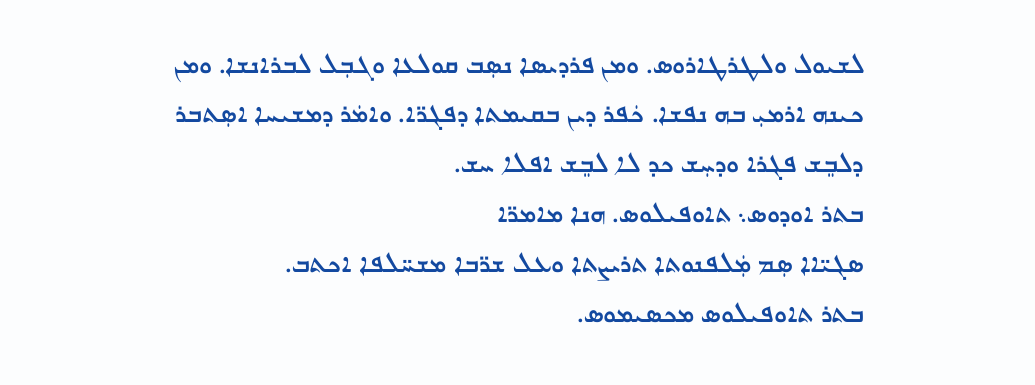ܠܫܝܘܠ ܘܠܛܪܛܐܪܘܣ. ܘܡܢ ܦܪܕܝܣܐ ܢܣܼܒ ܩܘܠܥܐ ܘܓܒܼܠ ܠܒܪܐܢܫܐ. ܘܡܢ ܟܝܢܗ ܐܪܡܝܼ ܒܗ ܢܦܫܐ. ܟܿܦܪ ܕܝܢ ܒܩܝܡܬܐ ܕܦܓܪ̈ܐ. ܘܐܡܿܪ ܕܡܫܝܚܐ ܐܣܼܬܒܪ ܕܠܒܸܫ ܦܓܪܐ ܘܕܚܼܫ ܟܕ ܠܐ ܠܒܸܫ ܐܦܠܐ ܚܫ.
ܒܬܪ ܐܘܕܘܣ܆ ܬܐܘܦܝܠܘܣ. ܗܢܐ ܡܐܡܪ̈ܐ
ܣܓܝ̈ܐܐ ܣܼܡ ܡܲܠܦܢܘܬܐ ܬܪܝܨܬܐ ܘܥܠ ܫܪ̈ܒܐ ܡܫܚ̈ܠܦܐ ܐܟܬܒ.
ܒܬܪ ܬܐܘܦܝܠܘܣ ܡܟܣܝܡܘܣ.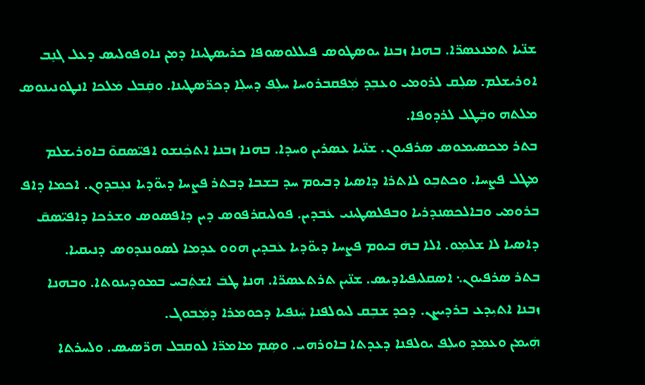ܫܢ̈ܝܐ ܬܡܢܥܣܪ̈ܐ. ܒܗܢܐ ܙܒܢܐ ܝܘܣܛܘܣ ܦܝܠܠܘܣܘܦܐ ܟܪܝܣܛܝܢܐ ܕܡܢ ܢܐܘܦܘܠܝܣ ܕܥܠ ܓܢܸܒ ܐܘܪܝܫܠܡ. ܣܠܼܩ ܠܪܘܡܝ ܘܥܒܼܕ ܡܲܦܩܒܪܘܚܐ ܚܠܼܦ ܕܚܠܼܐ ܕܟܪ̈ܣܛܝܢܐ. ܘܩܲܒܠ ܡܿܠܟܐ ܐܢܛܘܢܝܢܘܣ ܡܠܬܗ ܘܒܲܛܠ ܠܪܕܘܦܐ.
ܒܬܪ ܡܟܣܝܡܘܣ ܣܪܦܝܘܢ. ܫܢ̈ܝܐ ܥܣܪܝܢ ܘܚܕܐ. ܒܗܢܐ ܙܒܢܐ ܐܬܟܲܢܫܘ ܐܦܝ̈ܣܩܘ̄ ܒܐܘܪܝܫܠܡ ܡܛܠ ܦܨܚܐ. ܘܟܬܒܼܘ ܠܐܬܪܐ ܕܐܣܝܐ ܕܒܝܘܡ ܚܕ ܒܫܒܐ ܕܒܬܪ ܦܨܚܐ ܕܝܘ̈ܕܝܐ ܢܥܼܒܕܘܢ. ܐܟܡܐ ܕܐܦ ܒܪܘܡܝ ܘܒܐܠܟܣܢܕܪܝܐ ܘܒܦܠܣܛܝܢܝ ܥܿܒܕܝܢ. ܦܘܠܝܩܪܦܘܣ ܕܝܢ ܕܐܦܣܘܣ ܘܫܪܟܐ ܕܐܦܝ̈ܣܩ̄ ܕܐܣܝܐ ܠܐ ܫܠܡܼܘ. ܐܠܐ ܒܗܿ ܒܝܘܡ ܦܨܚܐ ܕܝܘ̈ܕܝܐ ܥܿܒܕܝܢ ܗܘܘ ܥܕܡܐ ܠܣܘܢܢܕܘܣ ܕܢܝܩܝܐ.
ܒܬܪ ܣܪܦܝܘܢ܆ ܐܣܩܠܝܦܝܐܕܝܣ. ܫܢ̈ܝܢ ܬܪܬܥܣܪ̈ܐ. ܗܢܐ ܛܒܿ ܐܫܬܲܒܚ ܒܡܘܕܝܢܘܬܐ. ܘܒܗܢܐ ܙܒܢܐ ܐܬܝܼܕܥ ܒܪܕܝܨܢ. ܕܟܕ ܫܒܼܩ ܠܝܘܠܦܢܐ ܚܲܢܦܝܐ ܕܟܘܡܪܐ ܕܡܲܒܘܓ.
ܗܲܝܡܢ ܘܥܡܼܕ ܘܝܠܼܦ ܝܘܠܦܢܐ ܕܥܕܬܐ ܒܐܘܪܗܝ. ܘܣܼܡ ܡܐܡܪ̈ܐ ܠܘܩܒܠ ܗܪ̈ܣܝܣ. ܘܠܚܪܬܐ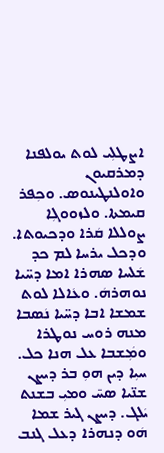ܐܨܛܠܼܝ ܠܘܬ ܝܘܠܦܢܐ ܕܡܪܩܝܘܢ ܘܐܘܠܢܛܝܢܘܣ. ܘܟܼܦܪ ܩܝܡܬܐ. ܘܠܙܘܘܓܼܐ ܨܘܠܠܐ ܩܿܪܐ ܘܕܟܝܘܬܐ. ܘܕܟܠ ܝܪܚܐ ܠܡ ܟܕ ܫܿܠܚܐ ܣܗܪܐ ܐܡܐ ܕܚ̈ܝܐ ܢܘܗܪܗܿ. ܘܥܿܐܠܐ ܠܘܬ ܫܡܫܐ ܐܒܐ ܕܚ̈ܝܐ ܢܿܣܒܐ ܡܢܗ ܪܘܚ ܢܘܛܪܐ ܘܡܲܫܒܐ ܥܠ ܗܢܐ ܟܠ. ܚܝܼܐ ܕܝܢ ܗܘܼ ܒܪ ܕܝܨܢ ܫܢ̈ܝܐ ܣܚ̄ ܘܡܝܼ ܒܫܢܬ ܝܿܠܓ. ܕܝܨܢ ܓܝܪ ܫܡܐ ܗܿܘ ܕܢܗܪܐ ܕܥܠ ܓܢܒ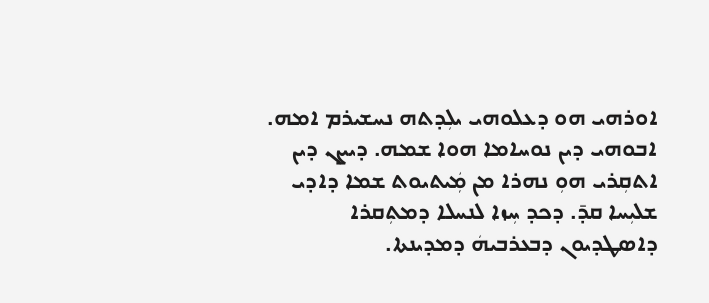ܐܘܪܗܝ ܗܘ ܕܥܠܘܗܝ ܝܠܼܕܬܗ ܢܚܫܝܪܡ ܐܡܗ. ܐܒܘܗܝ ܕܝܢ ܢܘܚܐܡܐ ܗܘܐ ܫܡܗ. ܕܝܨܢ ܕܝܢ ܐܬܩܼܪܝ ܗܘܼ ܢܗܪܐ ܡܢ ܡܲܝܬܝܘܬ ܫܡܐ ܕܐܕܝ ܫܠܝܼܚܐ ܩܕ̄. ܕܟܕ ܚܼܙܐ ܠܢܚܠܐ ܕܡܬܼܩܪܐ ܕܐܣܛܕܝܘܢ ܕܒܥܪܒܝܗܿ ܕܡܕܝܢܬܐ.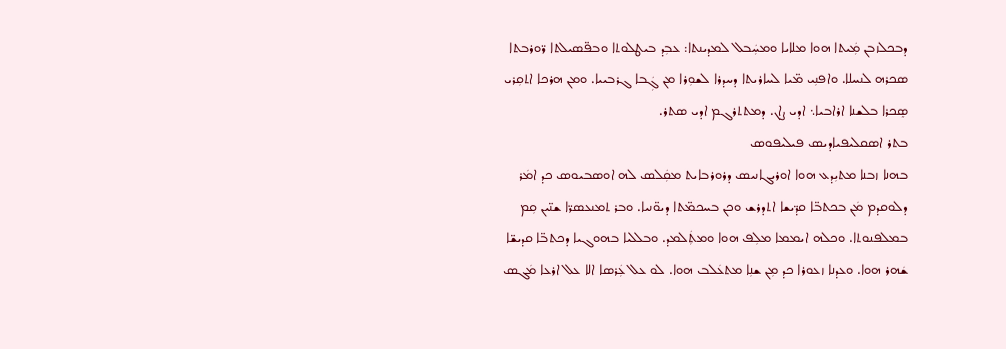ܕܒܟܠܙܒܢ ܡܲܝܬܐ ܗܘܐ ܡܠܐܝܐ ܘܡܚܲܒܠ ܠܡܕܝܢܬܐ: ܥܒܼܕ ܒܝܛܠܘܬܐ ܘܒܦ̈ܣܝܠܬܐ ܪ̈ܘܪܒܬܐ ܣܟܪܗ ܠܢܚܠܐ. ܘܐܦܢܼܝ ܡ̈ܝܐ ܠܚܐܪܝܬܐ ܕܚܕܪܐ ܠܫܘܼܪܐ ܡܢ ܓܲܒܐ ܓܪܒܝܝܐ. ܘܡܢ ܗܪܟܐ ܐܬܩܼܪܝ ܣܸܟܪܐ ܒܠܫܢܐ ܐܪܐܒܝܐ܆ ܐܕܝ ܨܐܢ. ܕܡܬܬܪܓܡ ܐܕܝ ܣܬܪ.
ܒܬܪ ܐܣܩܠܝܦܝܐܕܝܣ ܦܝܠܝܦܘܣ
ܒܗܢܐ ܙܒܢܐ ܡܬܝܼܕܥ ܗܘܐ ܐܘܪܝܓܐܢܝܣ ܕܪܘܪܒܐܝܬ ܡܩܲܠܣ ܠܗ ܐܘܣܒܝܘܣ ܟܕ ܐܡܿܪ ܕܠܘܩܕܡ ܡܿܢ ܒܟܬܒ̈ܐ ܩܕ̈ܝܫܐ ܐܬܕܪܫ ܘܟܢ ܒܚܟܡ̈ܬܐ ܕܝܘ̈ܢܝܐ. ܘܒܪ ܬܡܢܥܣܪ̈ܐ ܫܢ̈ܝܢ ܩܼܡ ܒܡܠܦܢܘܬܐ. ܘܟܠܗ ܐܝܡܡܐ ܡܠܼܦ ܗܘܐ ܘܡܬܲܠܡܕ. ܘܒܠܠܝܐ ܒܗܘܓܝܐ ܕܟܬܒ̈ܐ ܩܕܝܫ̈ܐ ܫܿܗܪ ܗܘܐ. ܘܥܕܢܐ ܙܥܘܪܐ ܟܕ ܡܼܢ ܫܢܼܐ ܡܬܥܿܠܒ ܗܘܐ. ܠܘ ܥܠ ܥܲܪܣܐ ܐܠܐ ܥܠ ܐܪܥܐ ܡܿܓܣ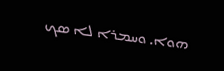ܗܘܐ. ܘܚܡܪܐ ܠܐ ܣܟ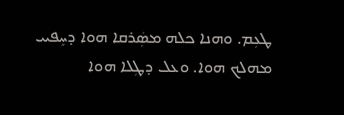ܛܥܼܡ. ܘܗܢܐ ܟܠܗ ܡܣܲܪܩܐ ܗܘܐ ܕܚܸܦܝܝ ܡܗܠܟ ܗܘܐ. ܘܥܠ ܕܛܼܠܐ ܗܘܐ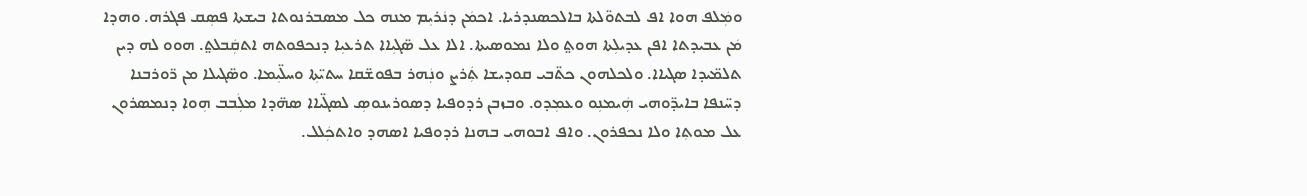ܘܡܲܠܦ ܗܘܐ ܐܦ ܠܒܬܘ̈ܠܬܐ ܒܐܠܟܣܢܕܪܝܐ. ܐܟܡܿܢ ܕܢܿܪܝܼܡ ܡܢܗ ܟܠ ܡܣܒܪܢܘܬܐ ܒܝܫܬܐ ܦܣܼܩ ܦܓܪܗ. ܘܗܕܐ ܡܿܢ ܥܒܝܕܬܐ ܐܦܢ ܥܕܝܠܼܬܐ ܗܘܬ݀ ܘܠܐ ܢܡܘܣܝܬܐ. ܐܠܐ ܥܠ ܣ̈ܓܝܼܐܐ ܬܪܥܝܼܐ ܕܢܟܦܘܬܗ ܐܬܩܲܒܠܬ݀. ܗܘܘ ܠܗ ܕܝܢ ܬܠܡ̈ܝܕܐ ܣܓܝܐܐ. ܘܠܟܠܗܘܢ ܟܬ̈ܒܝ ܩܘܕܝܫܐ ܬܲܪܨ ܘܢܲܗܪ ܒܦܘܫ̈ܩܐ ܚܬܝ̈ܬܼܐ ܘܚܠ̈ܝܼܡܐ. ܘܣ̈ܓܝܠܐ ܡܢ ܪ̈ܘܪܒܢܐ ܕܚ̈ܢܦܐ ܒܐܝܕ̈ܘܗܝ ܗܲܝܡܢܼܘ ܘܥܡܼܕܘ. ܘܒܙܒܢ ܪܕܘܦܝܐ ܕܣܘܪܝܢܘܣܼ ܠܣܓ̈ܝܐܐ ܣܗ̈ܕܐ ܡܠܲܒܒ ܗܼܘܐ ܕܢܡܣܪܘܢ ܥܠ ܡܘܬܼܐ ܘܠܐ ܢܟܦܪܘܢ. ܘܐܦ ܐܒܘܗܝ ܒܗܢܐ ܪܕܘܦܝܐ ܐܣܗܕ ܘܐܬܟܲܠܠ.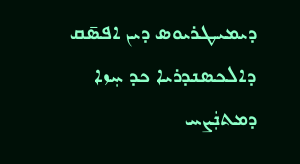ܕܝܡܝܛܪܝܘܣ ܕܝܢ ܐܦܣ̄ܩ ܕܐܠܟܣܢܕܪܝܐ ܟܕ ܚܼܙܐ ܕܡܬܢܲܨܚ